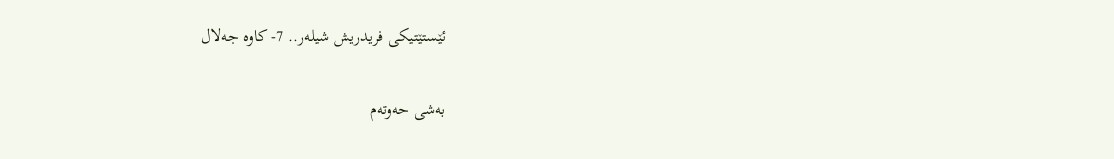ئێستێتیکی فریدریش شیلەر.. 7- کاوە جەلال

بەشی حەوتەم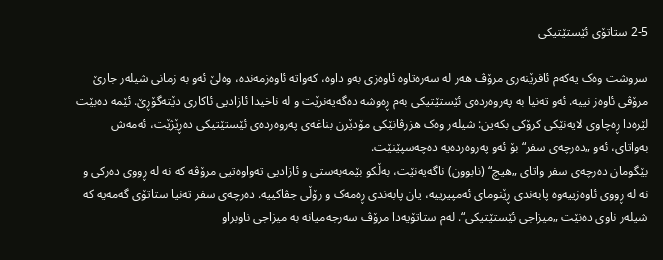2-5 ستاتۆی ئێستێتیکی

سروشت وەک یەکەم ئافرێنەری مرۆڤ هەر لە سەرەتاوە ئاوەزی بەو داوە، کەواتە ئاوەزمەندە، وەلێ ئەو بە زمانی شیلەر جارێ مرۆڤی ئاوەز نییە. ئەو تەنیا بە پەروەردەی ئێستێتیکی بەم ڕەوشە دەگەیەنرێت و لە ناخیدا ئازادیی ئاکاری دێتەگۆڕێ. ئێمە دەبێت لێرەدا ڕەچاوی لایەنێکی کرۆکی بکەین: شیلەر وەک هزرڤانێکی مۆدێرن بناغەی پەروەردەی ئێستێتیکی دەڕێژێت، ئەمەش بەواتای، ئەو „دەرچەی سفر“ بۆ ئەو پەروەردەیە دەچەسپێنێت.
بێگومان دەرچەی سفر واتای „هیچ“ (نابوون) ناگەیەنێت، بەڵکو بێمەبەستی و ئازادیی تەواوەتیی مرۆڤە کە نە لە ڕووی دەرکی و نە لە ڕووی ئاوەزییەوە پابەندی ڕێنومای ئەمپیرییە، یان پابەندی ڕەمەک و رۆڵی جڤاکییە. دەرچەی سفر تەنیا ستاتۆی گەمەیە کە شیلەر ناوی دەنێت „میزاجی ئێستێتیکی“. لەم ستاتۆیەدا مرۆڤ سەرجەمیانە بە میزاجی ناوبراو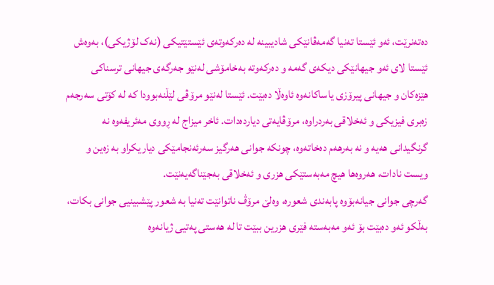دەتەنرێت، ئەو ئێستا تەنیا گەمەڤانێکی شادیبینە لە دەرکەوتەی ئێستێتیکی (نەک لۆژیکی)، بەوەش ئێستا لای ئەو جیهانێکی دیکەی گەمە و دەرکەوتە بەخامۆشی لەنێو جەرگەی جیهانی ترسناکی هێزەکان و جیهانی پیرۆزی یاساکانەوە ئاوەڵا دەبێت. ئێستا لەنێو مرۆڤی لێڵنەبوودا کە لە کۆتی سەرجەم زەبری فیزیکی و ئەخلاقی بەردراوە، مرۆڤایەتی دیاردەدات. ئاخر میزاج لە ڕووی مەئریفەوە نە گرنگیدانی هەیە و نە بەرهەم دەخاتەوە، چونکە جوانی هەرگیز سەرئەنجامێکی دیاریکراو بە زەین و ویست نادات، هەروەها هیچ مەبەستێکی هزری و ئەخلاقی بەجێناگەیەنێت.
گەرچی جوانی جیانەبۆوە پابەندی شعورە، وەلێ مرۆڤ ناتوانێت تەنیا بە شعور پێشبینیی جوانی بکات، بەڵکو ئەو دەبێت بۆ ئەو مەبەستە فێری هزرین ببێت تا لە هەستی پەتیی ژیانەوە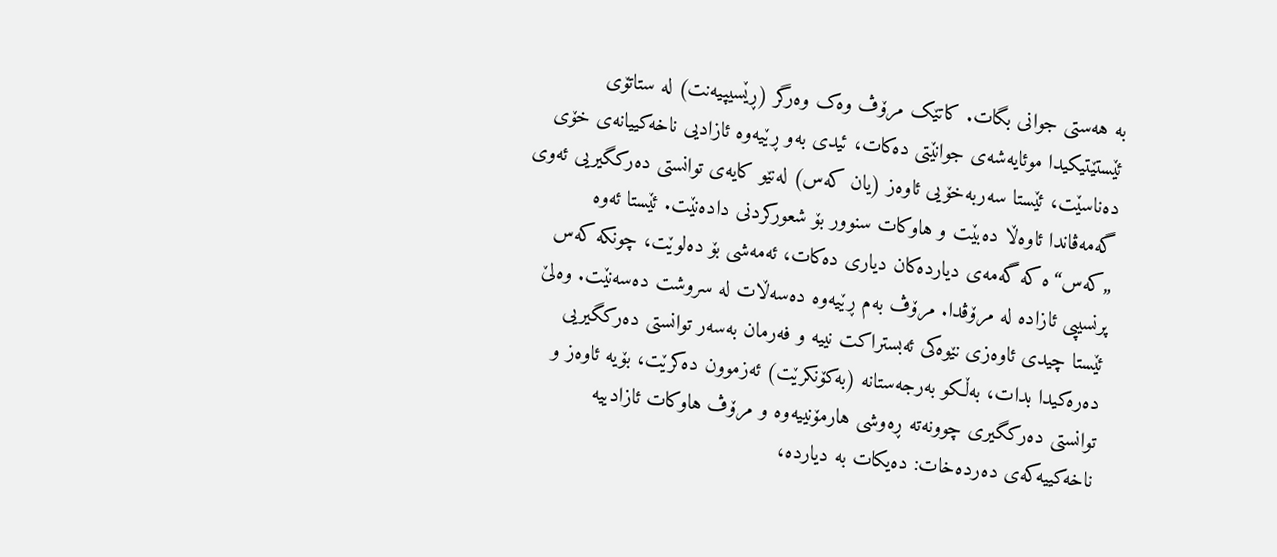بە هەستی جوانی بگات. کاتێک مرۆڤ وەک وەرگر (ڕێسیپیەنت) لە ستاتۆی ئێستێتیکیدا موئایەشەی جوانێتی دەکات، ئیدی بەو ڕێیەوە ئازادیی ناخەکییانەی خۆی دەناسێت، ئێستا سەربەخۆیی ئاوەز (یان کەس) لەنێو کایەی توانستی دەرکگیریی ئەوی گەمەڤاندا ئاوەڵا دەبێت و هاوکات سنوور بۆ شعورکردنی دادەنێت. ئێستا ئەوە „کەس“ە کە گەمەی دیاردەکان دیاری دەکات، ئەمەشی بۆ دەلوێت، چونکە کەس پرنسیپی ئازادە لە مرۆڤدا. مرۆڤ بەم ڕێیەوە دەسەڵات لە سروشت دەسەنێت. وەلێ ئێستا چیدی ئاوەزی نێوەکی ئەبستراکت نییە و فەرمان بەسەر توانستی دەرکگیریی دەرەکیدا بدات، بەڵکو بەرجەستانە (بەکۆنکرێت) ئەزموون دەکرێت، بۆیە ئاوەز و توانستی دەرکگیری چوونەتە ڕەوشی هارمۆنییەوە و مرۆڤ هاوکات ئازادییە ناخەکییەکەی دەردەخات: دەیکات بە دیاردە،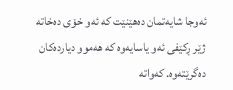ئەوجا شایەتمان دەهێنێت کە ئەو خۆی دەخاتە ژێر ڕکێفی ئەو یاسایەوە کە هەموو دیاردەکان دەگرێتەوە. کەواتە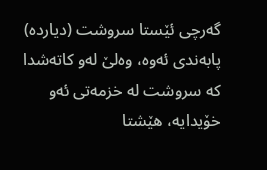گەرچی ئێستا سروشت (دیاردە) پابەندی ئەوە، وەلێ لەو کاتەشدا کە سروشت لە خزمەتی ئەو خۆیدایە، هێشتا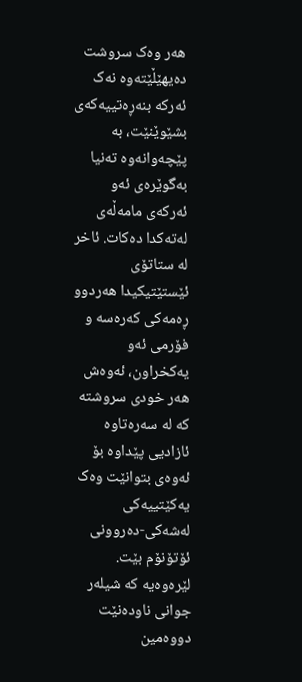هەر وەک سروشت دەیهێڵێتەوە نەک ئەرکە بنەڕەتییەکەی بشێوێنێت، بە پێچەوانەوە تەنیا بەگوێرەی ئەو ئەرکەی مامەڵەی لەتەکدا دەکات. ئاخر لە ستاتۆی ئێستێتیکیدا هەردوو ڕەمەکی کەرەسە و فۆرمی ئەو یەکخراون، ئەوەش هەر خودی سروشتە کە لە سەرەتاوە ئازادیی پێداوە بۆ ئەوەی بتوانێت وەک یەکێتییەکی لەشەکی-دەروونی ئۆتۆنۆم بێت. لێرەوەیە کە شیلەر جوانی ناودەنێت دووەمین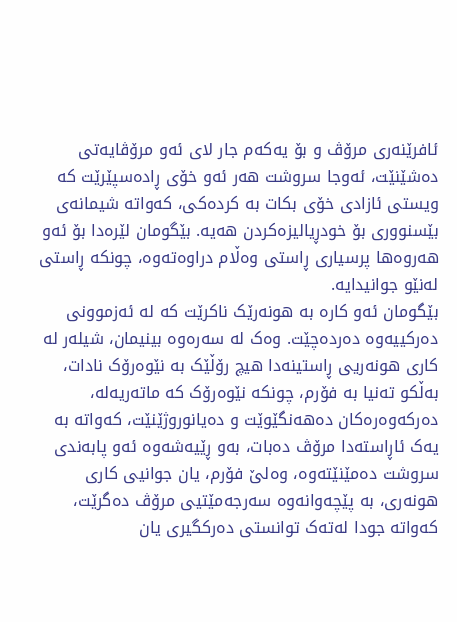ئافرێنەری مرۆڤ و بۆ یەکەم جار لای ئەو مرۆڤایەتی دەشێنێت، ئەوجا سروشت هەر ئەو خۆی ڕادەسپێرێت کە ویستی ئازادی خۆی بکات بە کردەکی، کەواتە شیمانەی بێسنووری بۆ خودڕیالیزەکردن هەیە. بێگومان لێرەدا بۆ ئەو هەروەها پرسیاری ڕاستی وەڵام دراوەتەوە، چونکە ڕاستی لەنێو جوانیدایە.
بێگومان ئەو کارە بە هونەرێک ناکرێت کە لە ئەزموونی دەرکییەوە دەردەچێت. وەک لە سەرەوە بینیمان، شیلەر لە کاری هونەریی ڕاستینەدا هیچ رۆڵێک بە نێوەرۆک نادات، بەڵکو تەنیا بە فۆرم، چونکە نێوەرۆک کە ماتەریەلە، دەرکەوەرەکان دەهەنگێوێت و دەیانوروژێنێت، کەواتە بە یەک ئاڕاستەدا مرۆڤ دەبات، بەو ڕێیەشەوە ئەو پابەندی سروشت دەمێنێتەوە، وەلێ فۆرم، یان جوانیی کاری هونەری، بە پێچەوانەوە سەرجەمێتیی مرۆڤ دەگرێت، کەواتە جودا لەتەک توانستی دەرکگیری یان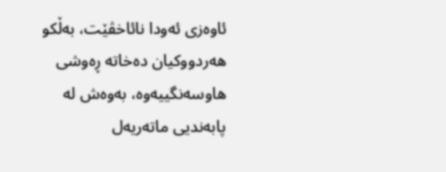ئاوەزی ئەودا نائاخڤێت، بەڵکو هەردووکیان دەخاتە ڕەوشی هاوسەنگییەوە، بەوەش لە پابەندیی ماتەریەل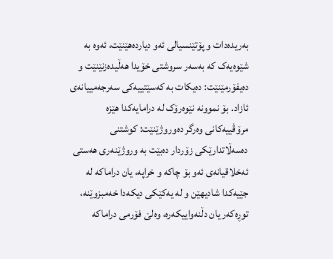بەریدەدات و پۆتێنسیالی ئەو دیاردەهێنێت، ئەوە بە شێوەیەک کە بەسەر سروشتی خۆیدا هەڵیدەزنێنێت و دەیفۆرمێنێت: دەیکات بە کەسێتییەکی سەرجەمییانەی ئازاد. بۆ نموونە نێوەرۆک لە درامایەکدا هێزە مرۆڤییەکانی وەرگر دەوروژێنێت: کوشتنی دەسەڵاتدارێکی زۆردار دەبێت بە وروژێنەری هەستی ئەخلاقیانەی ئەو بۆ چاکە و خراپە، یان دراماکە لە جێیەکدا شادیهێن و لە یەکێکی دیکەدا خەمبزوێنە، توڕەکەر یان دڵنەواییکەرە، وەلێ فۆرمی دراماکە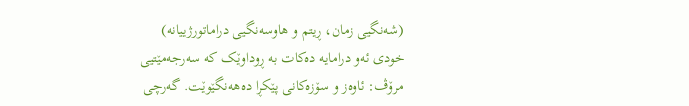(شەنگیی زمان، ڕیتم و هاوسەنگیی دراماتورژییانە) خودی ئەو درامایە دەکات بە ڕوداوێک کە سەرجەمێتیی مرۆڤ: ئاوەز و سۆزەکانی پێکڕا دەهەنگێوێت. گەرچی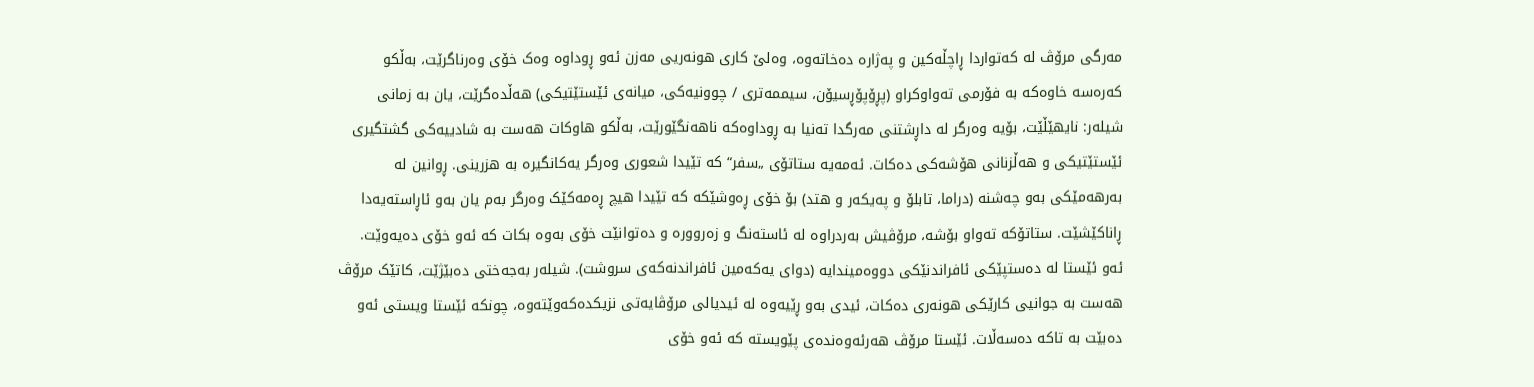مەرگی مرۆڤ لە کەتواردا ڕاچڵەکین و پەژارە دەخاتەوە، وەلێ کاری هونەریی مەزن ئەو ڕوداوە وەک خۆی وەرناگرێت، بەڵکو کەرەسە خاوەکە بە فۆرمی تەواوکراو (پڕۆپۆڕسیۆن، سیممەتری / چوونیەکی، میانەی ئێستێتیکی) هەڵدەگرێت، یان بە زمانی شیلەر: نایهێڵێت، بۆیە وەرگر لە داڕشتنی مەرگدا تەنیا بە ڕوداوەکە ناهەنگێورێت، بەڵکو هاوکات هەست بە شادییەکی گشتگیری ئێستێتیکی و هەڵزنانی هۆشەکی دەکات. ئەمەیە ستاتۆی „سفر“ کە تێیدا شعوری وەرگر یەکانگیرە بە هزرینی. ڕوانین لە بەرهەمێکی بەو چەشنە (دراما، تابلۆ و پەیکەر و هتد) بۆ خۆی ڕەوشێکە کە تێیدا هیچ ڕەمەکێک وەرگر بەم یان بەو ئاڕاستەیەدا ڕاناکێشێت. ستاتۆکە تەواو بۆشە، مرۆڤیش بەردراوە لە ئاستەنگ و زەروورە و دەتوانێت خۆی بەوە بکات کە ئەو خۆی دەیەوێت. ئەو ئێستا لە دەستپێکی ئافراندنێکی دووەمیندایە (دوای یەکەمین ئافراندنەکەی سروشت). شیلەر بەجەختی دەبێژێت، کاتێک مرۆڤ هەست بە جوانیی کارێکی هونەری دەکات، ئیدی بەو ڕێیەوە لە ئیدیالی مرۆڤایەتی نزیکدەکەوێتەوە، چونکە ئێستا ویستی ئەو دەبێت بە تاکە دەسەڵات. ئێستا مرۆڤ هەرئەوەندەی پێویستە کە ئەو خۆی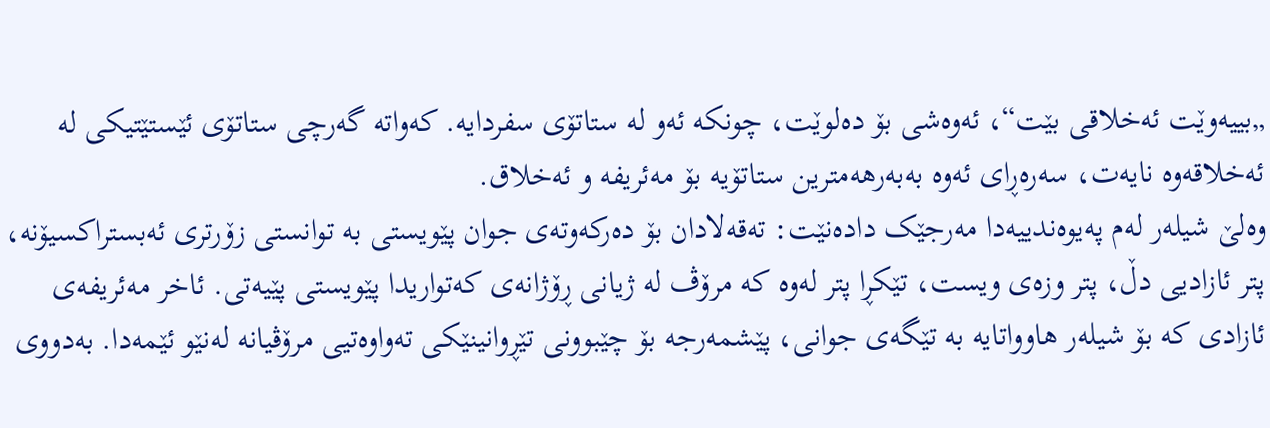„بییەوێت ئەخلاقی بێت“، ئەوەشی بۆ دەلوێت، چونکە ئەو لە ستاتۆی سفردایە. کەواتە گەرچی ستاتۆی ئێستێتیکی لە ئەخلاقەوە نایەت، سەرەڕای ئەوە بەبەرهەمترین ستاتۆیە بۆ مەئریفە و ئەخلاق.
وەلێ شیلەر لەم پەیوەندییەدا مەرجێک دادەنێت: تەقەلادان بۆ دەرکەوتەی جوان پێویستی بە توانستی زۆرتری ئەبستراکسیۆنە، پتر ئازادیی دڵ، پتر وزەی ویست، تێکڕا پتر لەوە کە مرۆڤ لە ژیانی ڕۆژانەی کەتواریدا پێویستی پێیەتی. ئاخر مەئریفەی ئازادی کە بۆ شیلەر هاوواتایە بە تێگەی جوانی، پێشمەرجە بۆ چێبوونی تێڕوانینێکی تەواوەتیی مرۆڤیانە لەنێو ئێمەدا. بەدووی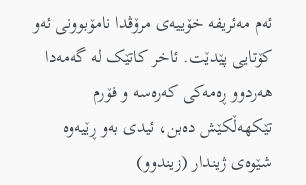ئەم مەئریفە خۆییەی مرۆڤدا نامۆبوونی ئەو کۆتایی پێدێت. ئاخر کاتێک لە گەمەدا هەردوو ڕەمەکی کەرەسە و فۆرم تێکهەڵکێش دەبن، ئیدی بەو ڕێیەوە شێوەی ژیندار (زیندوو)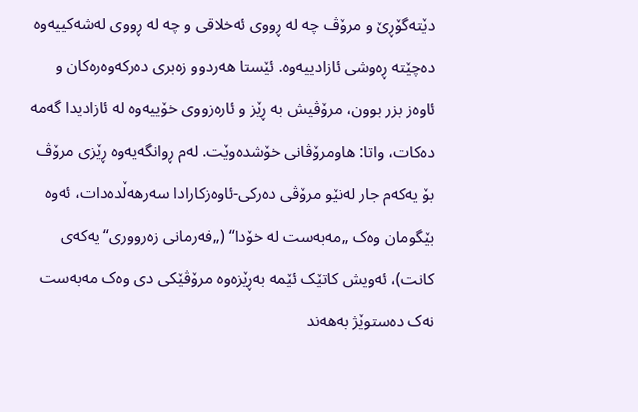دێتەگۆڕێ و مرۆڤ چە لە ڕووی ئەخلاقی و چە لە ڕووی لەشەکییەوە دەچێتە ڕەوشی ئازادییەوە. ئێستا هەردوو زەبری دەرکەوەرەکان و ئاوەز بزر بوون، مرۆڤیش بە ڕێز و ئارەزووی خۆییەوە لە ئازادیدا گەمە دەکات، واتا: هاومرۆڤانی خۆشدەوێت. لەم ڕوانگەیەوە ڕێزی مرۆڤ بۆ یەکەم جار لەنێو مرۆڤی دەرکی-ئاوەزکارادا سەرهەڵدەدات، ئەوە بێگومان وەک „مەبەست لە خۆدا“ („فەرمانی زەرووری“یەکەی کانت)، ئەویش کاتێک ئێمە بەڕێزەوە مرۆڤێکی دی وەک مەبەست نەک دەستوێژ بەهەند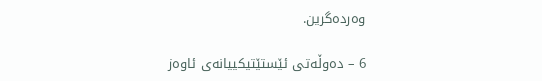وەردەگرین.

6 – دەوڵەتی ئێستێتیکییانەی ئاوەز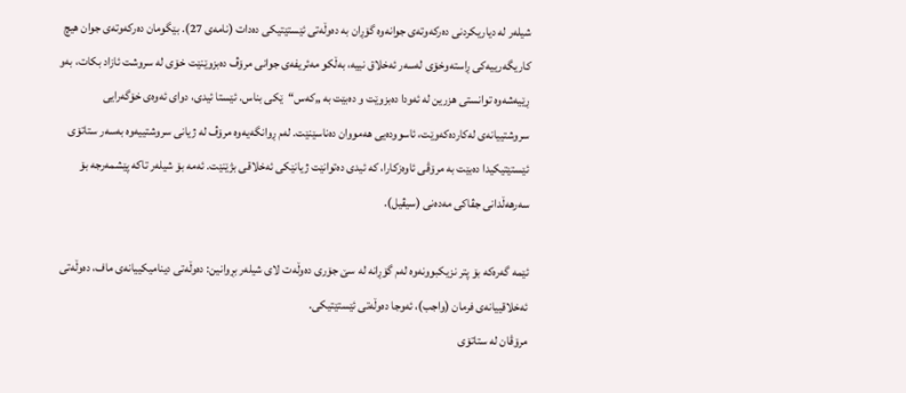شیلەر لە دیاریکردنی دەرکەوتەی جوانەوە گۆڕان بە دەوڵەتی ئێستێتیکی دەدات (نامەی 27). بێگومان دەرکەوتەی جوان هیچ کاریگەرییەکی ڕاستەوخۆی لەسەر ئەخلاق نییە، بەڵکو مەئریفەی جوانی مرۆڤ دەبزوێنێت خۆی لە سروشت ئازاد بکات، بەو ڕێیەشەوە توانستی هزرین لە ئەودا دەبزوێت و دەبێت بە „کەس“ێکی بناس. ئێستا ئیدی، دوای ئەوەی خۆگەرایی سروشتییانەی لەکاردەکەوێت، ئاسوودەیی هەمووان دەناسێنێت. لەم ڕوانگەیەوە مرۆڤ لە ژیانی سروشتییەوە بەسەر ستاتۆی ئێستێتیکیدا دەبێت بە مرۆڤی ئاوەزکارا، کە ئیدی دەتوانێت ژیانێکی ئەخلاقی بژێنێت. ئەمە بۆ شیلەر تاکە پێشمەرجە بۆ سەرهەڵدانی جڤاکی مەدەنی (سیڤیل).

ئێمە گەرەکە بۆ پتر نزیکبوونەوە لەم گۆڕانە لە سێ جۆری دەوڵەت لای شیلەر بڕوانین: دەوڵەتی دینامیکییانەی ماف، دەوڵەتی ئەخلاقییانەی فرمان (واجب)، ئەوجا دەوڵەتی ئێستێتیکی.
مرۆڤان لە ستاتۆی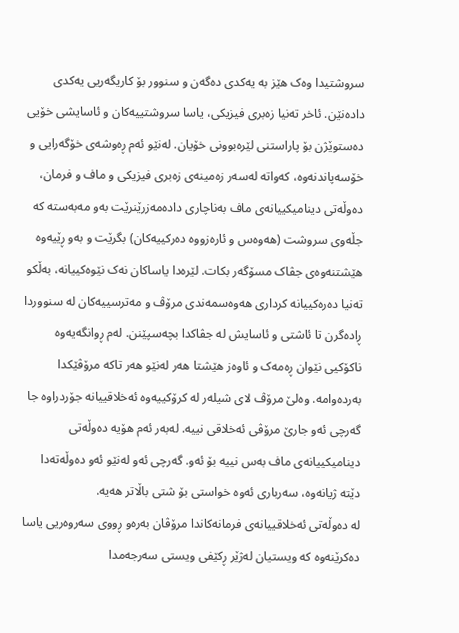سروشتیدا وەک هێز بە یەکدی دەگەن و سنوور بۆ کاریگەریی یەکدی دادەنێن. ئاخر تەنیا زەبری فیزیکی، یاسا سروشتییەکان و ئاسایشی خۆیی دەستوێژن بۆ پاراستنی لێرەبوونی خۆیان. لەنێو ئەم ڕەوشەی خۆگەرایی و خۆسەپاندنەوە، کەواتە لەسەر زەمینەی زەبری فیزیکی و ماف و فرمان، دەوڵەتی دینامیکییانەی ماف بەناچاری دادەمەزرێنرێت بەو مەبەستە کە جڵەوی سروشت (هەوەس و ئارەزووە دەرکییەکان) بگرێت و بەو ڕێیەوە هێشتنەوەی جڤاک مسۆگەر بکات. لێرەدا یاساکان نەک نێوەکییانە، بەڵکو تەنیا دەرەکییانە کرداری هەوەسمەندی مرۆڤ و مەترسییەکان لە سنووردا ڕادەگرن تا ئاشتی و ئاسایش لە جڤاکدا بچەسپێنن. لەم ڕوانگەیەوە ناکۆکیی نێوان ڕەمەک و ئاوەز هێشتا هەر لەنێو هەر تاکە مرۆڤێکدا بەردەوامە. وەلێ مرۆڤ لای شیلەر لە کرۆکییەوە ئەخلاقییانە جۆردراوە جا گەرچی ئەو جارێ مرۆڤی ئەخلاقی نییە. لەبەر ئەم هۆیە دەوڵەتی دینامیکییانەی ماف بەس نییە بۆ ئەو. گەرچی ئەو لەنێو ئەو دەوڵەتەدا دێتە ژیانەوە، سەرباری ئەوە خواستی بۆ شتی باڵاتر هەیە.
لە دەوڵەتی ئەخلاقییانەی فرمانەکاندا مرۆڤان بەرەو ڕووی سەروەریی یاسا دەکرێنەوە کە ویستیان لەژێر ڕکێفی ویستی سەرجەمدا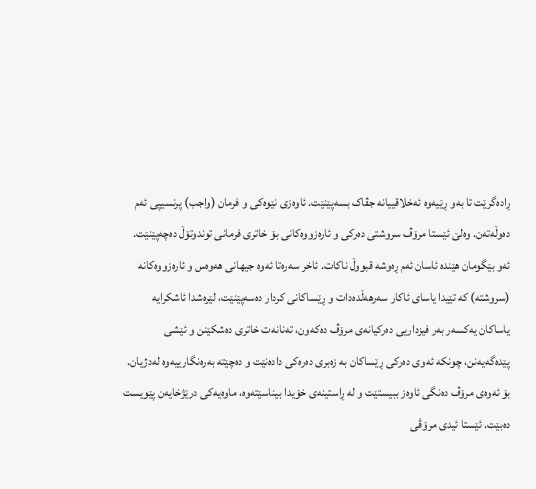ڕادەگرێت تا بەو ڕێیەوە ئەخلاقییانە جڤاک بسەپێنێت. ئاوەزی نێوەکی و فرمان (واجب) پرنسیپی ئەم دەوڵەتەن. وەلێ ئێستا مرۆڤ سروشتی دەرکی و ئارەزووەکانی بۆ خاتری فرمانی توندوتۆڵ دەچەپێنێت. ئەو بێگومان هێندە ئاسان ئەم ڕەوشە قبووڵ ناکات. ئاخر سەرەتا ئەوە جیهانی هەوەس و ئارەزووەکانە (سروشتە) کە تێیدا یاسای ئاکار سەرهەڵدەدات و ڕێساکانی کردار دەسەپێنێت، لێرەشدا ئاشکرایە یاساکان یەکسەر بەر فیزداریی دەرکیانەی مرۆڤ دەکەون، تەنانەت خاتری دەشکێنن و ئێشی پێدەگەیەنن، چونکە ئەوی دەرکی ڕێساکان بە زەبری دەرەکی دادەنێت و دەچێتە بەرەنگارییەوە لەدژیان. بۆ ئەوەی مرۆڤ دەنگی ئاوەز ببیستێت و لە ڕاستینەی خۆیدا بیناسێتەوە، ماوەیەکی درێژخایەن پێویست دەبێت. ئێستا ئیدی مرۆڤی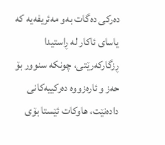دەرکی دەگات بەو مەئریفەیە کە یاسای ئاکار لە ڕاستیدا ڕزگارکەرێتی، چونکە سنوور بۆ حەز و ئارەزووە دەرکییەکانی دادەنێت، هاوکات ئێستا بۆی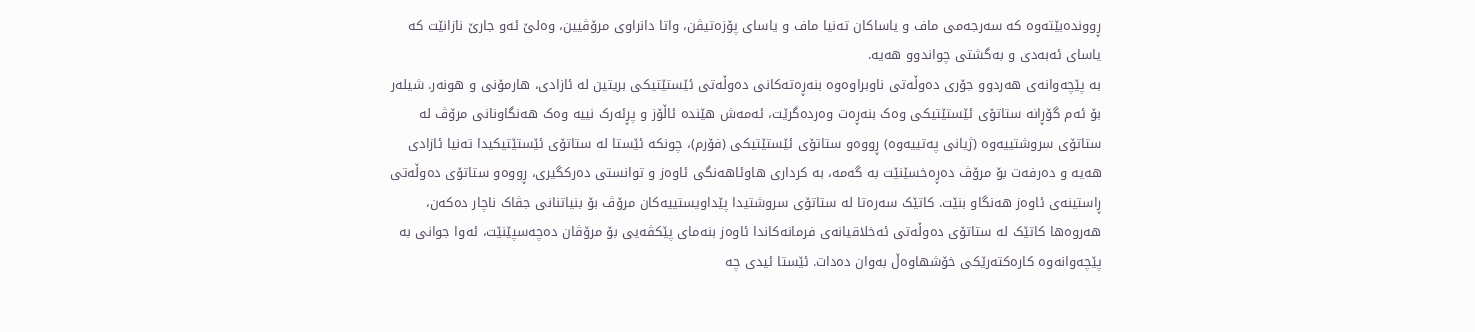ڕووندەبێتەوە کە سەرجەمی ماف و یاساکان تەنیا ماف و یاسای پۆزەتیڤن، واتا دانراوی مرۆڤیین، وەلێ ئەو جارێ نازانێت کە یاسای ئەبەدی و بەگشتی چواندوو هەیە.
بە پێچەوانەی هەردوو جۆری دەوڵەتی ناوبراوەوە بنەڕەتەکانی دەوڵەتی ئێستێتیکی بریتین لە ئازادی، هارمۆنی و هونەر. شیلەر بۆ ئەم گۆڕانە ستاتۆی ئێستێتیکی وەک بنەڕەت وەردەگرێت، ئەمەش هێندە ئاڵۆز و پڕئەرک نییە وەک هەنگاونانی مرۆڤ لە ستاتۆی سروشتییەوە (ژیانی پەتییەوە) ڕووەو ستاتۆی ئێستێتیکی (فۆرم)، چونکە ئێستا لە ستاتۆی ئێستێتیکیدا تەنیا ئازادی هەیە و دەرفەت بۆ مرۆڤ دەڕەخسێنێت بە گەمە، بە کرداری هاوئاهەنگی ئاوەز و توانستی دەرکگیری، ڕووەو ستاتۆی دەوڵەتی ڕاستینەی ئاوەز هەنگاو بنێت. کاتێک سەرەتا لە ستاتۆی سروشتیدا پێداویستییەکان مرۆڤ بۆ بنیاتنانی جڤاک ناچار دەکەن، هەروەها کاتێک لە ستاتۆی دەوڵەتی ئەخلاقیانەی فرمانەکاندا ئاوەز بنەمای پێکڤەیی بۆ مرۆڤان دەچەسپێنێت، ئەوا جوانی بە پێچەوانەوە کارەکتەرێکی خۆشهاوەڵ بەوان دەدات. ئێستا ئیدی چە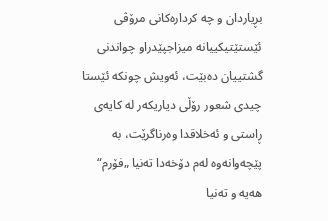بڕیاردان و چە کردارەکانی مرۆڤی ئێستێتیکییانە میزاجپێدراو چواندنی گشتییان دەبێت، ئەویش چونکە ئێستا چیدی شعور رۆڵی دیاریکەر لە کایەی ڕاستی و ئەخلاقدا وەرناگرێت، بە پێچەوانەوە لەم دۆخەدا تەنیا „فۆرم“ هەیە و تەنیا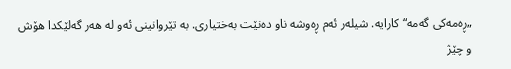„ڕەمەکی گەمە“ کارایە. شیلەر ئەم ڕەوشە ناو دەنێت بەختیاری. بە تێروانینی ئەو لە هەر گەلێکدا هۆش و چێژ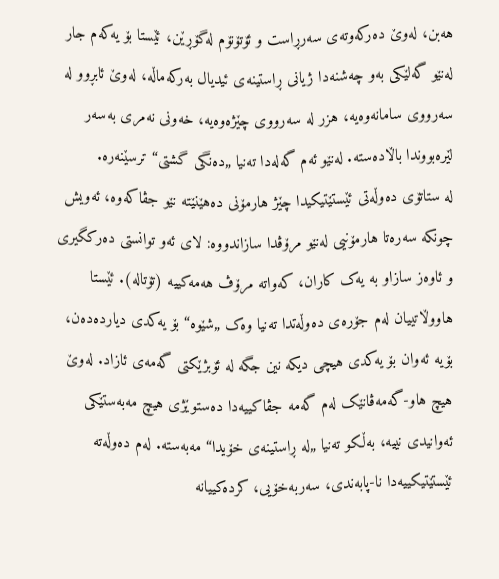هەبن، لەوێ دەرکەوتەی سەرڕاست و ئۆتۆنۆم لەگۆڕێن، ئێستا بۆ یەکەم جار لەنێو گەلێکی بەو چەشنەدا ژیانی ڕاستینەی ئیدیال بەرکەماڵە، لەوێ ئابڕوو لە سەرووی سامانەوەیە، هزر لە سەرووی چێژەوەیە، خەونی نەمری بەسەر لێرەبووندا باڵادەستە. لەنێو ئەم گەلەدا تەنیا „دەنگی گشتی“ ترسێنەرە.
لە ستاتۆی دەوڵەتی ئێستێتیکیدا چێژ هارمۆنی دەهێنێتە نێو جڤاکەوە، ئەویش چونکە سەرەتا هارمۆنیی لەنێو مرۆڤدا سازاندووە: لای ئەو توانستی دەرکگیری و ئاوەز سازاو بە یەک کاران، کەواتە مرۆڤ هەمەکییە (تۆتالە). ئێستا هاووڵاتییان لەم جۆرەی دەوڵەتدا تەنیا وەک „شێوە“ بۆ یەکدی دیاردەدەن، بۆیە ئەوان بۆ یەکدی هیچی دیکە نین جگە لە ئۆبژێکتی گەمەی ئازاد. لەوێ هیچ هاو-گەمەڤانێک لەم گەمە جڤاکییەدا دەستوێژی هیچ مەبەستێکی ئەوانیدی نییە، بەڵکو تەنیا „لە ڕاستینەی خۆیدا“ مەبەستە. لەم دەوڵەتە ئێستێتیکییەدا نا-پابەندی، سەربەخۆیی، کردەکییانە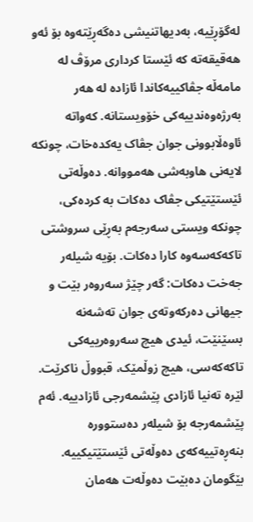لەگۆڕێیە، بەدیهاتنیشی دەگەڕێتەوە بۆ ئەو هەقیقەتە کە ئێستا کرداری مرۆڤ لە مامەڵە جڤاکییەکاندا ئازادە لە هەر بەرژەوەندییەکی خۆویستانە. کەواتە ئاوەڵابوونی جوان جڤاک یەکدەخات، چونکە لایەنی هاوبەشی هەمووانە. دەوڵەتی ئێستێتیکی جڤاک دەکات بە کردەکی، چونکە ویستی سەرجەم بەڕێی سروشتی تاکەکەسەوە کارا دەکات. بۆیە شیلەر جەخت دەکات: گەر چێژ سەروەر بێت و جیهانی دەرکەوتەی جوان تەشەنە بسێنێت، ئیدی هیچ سەروەرییەکی تاکەکەسی، هیچ زوڵمێک، قبووڵ ناکرێت. لێرە تەنیا ئازادی پێشمەرجی ئازادییە. ئەم پێشمەرجە بۆ شیلەر دەستوورە بنەڕەتییەکەی دەوڵەتی ئێستێتیکییە. بێگومان دەبێت دەوڵەت هەمان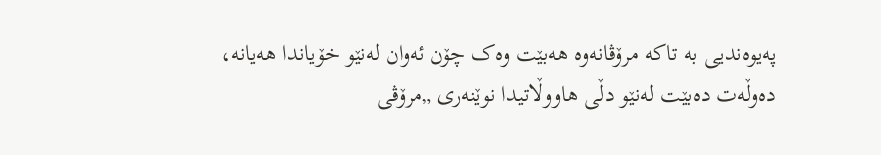پەیوەندیی بە تاکە مرۆڤانەوە هەبێت وەک چۆن ئەوان لەنێو خۆیاندا هەیانە، دەوڵەت دەبێت لەنێو دڵی هاووڵاتیدا نوێنەری „مرۆڤی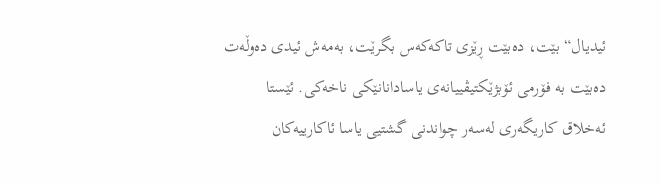ئیدیال“ بێت، دەبێت ڕێزی تاکەکەس بگرێت، بەمەش ئیدی دەوڵەت دەبێت بە فۆرمی ئۆبژێکتیڤییانەی یاسادانانێکی ناخەکی. ئێستا ئەخلاق کاریگەری لەسەر چواندنی گشتیی یاسا ئاکارییەکان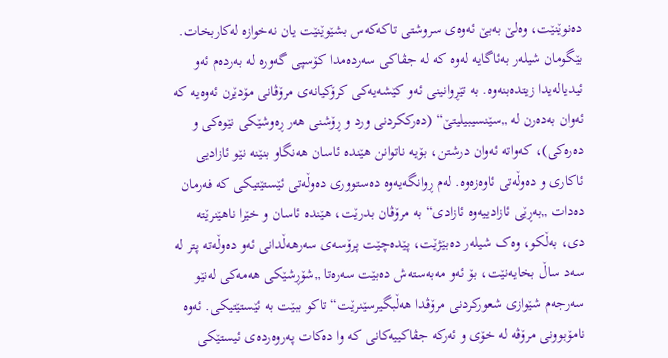دەنوێنێت، وەلێ بەبێ ئەوەی سروشتی تاکەکەس بشێوێنێت یان نەخوازە لەکاربخات.
بێگومان شیلەر بەئاگایە لەوە کە لە جڤاکی سەردەمدا کۆسپی گەورە لە بەردەم ئەو ئیدیالەیدا زیتدەبنەوە. بە تێڕوانینی ئەو کێشەیەکی کرۆکیانەی مرۆڤانی مۆدێرن ئەوەیە کە ئەوان بەدەرن لە „سێنسیبیلیتێ“ (دەرککردنی ورد و ڕۆشنی هەر ڕەوشێکی نێوەکی و دەرەکی)، کەواتە ئەوان درشتن، بۆیە ناتوانن هێندە ئاسان هەنگاو بنێنە نێو ئازادیی ئاکاری و دەوڵەتی ئاوەزەوە. لەم ڕوانگەیەوە دەستووری دەوڵەتی ئێستێتیکی کە فەرمان دەدات „بەڕێی ئازادییەوە ئازادی“ بە مرۆڤان بدرێت، هێندە ئاسان و خێرا ناهێنرێتە دی، بەڵکو، وەک شیلەر دەبێژێت، پێدەچێت پرۆسەی سەرهەڵدانی ئەو دەوڵەتە پتر لە سەد ساڵ بخایەنێت، بۆ ئەو مەبەستەش دەبێت سەرەتا „شۆڕشێکی هەمەکی لەنێو سەرجەم شێوازی شعورکردنی مرۆڤدا هەڵبگیرسێنرێت“ تاکو ببێت بە ئێستێتیکی. ئەوە نامۆبوونی مرۆڤە لە خۆی و ئەرکە جڤاکییەکانی کە وا دەکات پەروەردەی ئیستێکی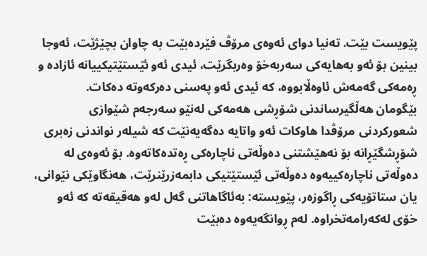پێویست بێت. تەنیا دوای ئەوەی مرۆڤ فێردەبێت بە چاوان بچێژێت، ئەوجا بینین بۆ ئەو بەهایەکی سەربەخۆ وەربگرێت، ئیدی ئەو ئێستێتیکییانە ئازادە و ڕەمەکی گەمەش ئاوەڵابووە، کە ئیدی ئەو پەسنی دەرکەوتە دەکات.
بێگومان هەڵگیرساندنی شۆڕشی هەمەکی لەنێو سەرجەم شێوازی شعورکردنی مرۆڤدا هاوکات ئەو واتایە دەگەیەنێت کە شیلەر نواندنی زەبری شۆڕشگێڕانە بۆ نەهێشتنی دەوڵەتی ناچارەکی ڕەتدەکاتەوە. بۆ ئەوەی لە دەوڵەتی ناچارەکییەوە دەوڵەتی ئێستێتیکی دابمەزرێنرێت، هەنگاوێکی نێوانی، یان ستاتۆیەکی ڕاگوزەر، پێویستە: بەئاگاهاتنی گەل لەو هەقیقەتە کە ئەو خۆی لەکەرامەتخراوە. لەم ڕوانگەیەوە دەبێت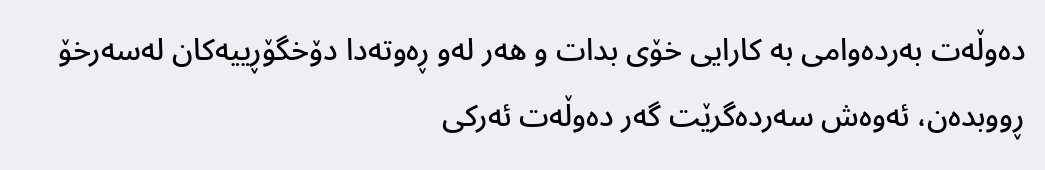دەوڵەت بەردەوامی بە کارایی خۆی بدات و هەر لەو ڕەوتەدا دۆخگۆڕییەکان لەسەرخۆ ڕووبدەن، ئەوەش سەردەگرێت گەر دەوڵەت ئەرکی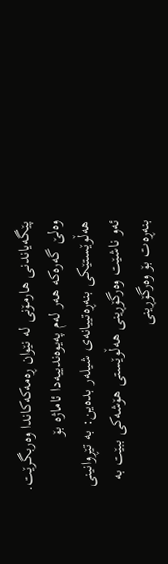پێگەیاندنی هارمۆنی لە نێوان ڕەمەکەکاندا وەربگرێت. وەلێ گەرەکە هەر لەم پەیوەندییەدا ئاماژە بۆ هەڵوێستێکی بنەڕەتییانەی شیلەر بدەین: بە تێڕوانینی ئەو ناشێت وەرگۆڕینی هەڵوێستی هۆشەکی ببێت بە بنەڕەت بۆ وەرگۆڕینی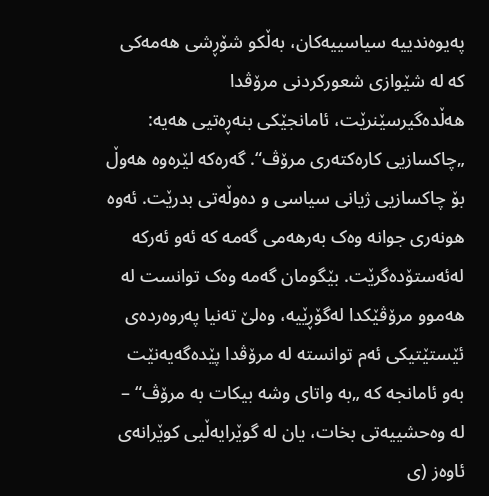پەیوەندییە سیاسییەکان، بەڵکو شۆڕشی هەمەکی کە لە شێوازی شعورکردنی مرۆڤدا هەڵدەگیرسێنرێت، ئامانجێکی بنەڕەتیی هەیە: „چاکسازیی کارەکتەری مرۆڤ“. گەرەکە لێرەوە هەوڵ بۆ چاکسازیی ژیانی سیاسی و دەوڵەتی بدرێت. ئەوە هونەری جوانە وەک بەرهەمی گەمە کە ئەو ئەرکە لەئەستۆدەگرێت. بێگومان گەمە وەک توانست لە هەموو مرۆڤێکدا لەگۆڕێیە، وەلێ تەنیا پەروەردەی ئێستێتیکی ئەم توانستە لە مرۆڤدا پێدەگەیەنێت بەو ئامانجە کە „بە واتای وشە بیکات بە مرۆڤ“ – لە وەحشییەتی بخات، یان لە گوێرایەڵیی کوێرانەی ئاوەز (ی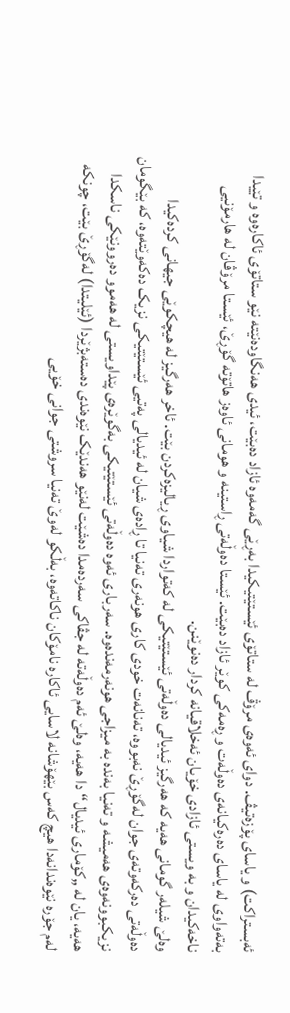ئەبستراکت) و یاسای پۆزەتیڤ. دوای ئەوەی مرۆڤ لە ستاتۆی ئێستێتیکیدا بەڕێی گەمەوە ئازاد دەبێت، ئیدی هەنگاودەنێتە نێو ستاتۆی ئاکارەوە و تێیدا بەتەواوی لە یاسای دەرەکیانەی دەوڵەت و ڕەمەکی کوێر ئازاد دەبێت. ئێستا دەوڵەتی ڕاستینە و هومانی ئاوەز هاتۆتە گۆڕێ، ئێستا مرۆڤان لە هارمۆنیی ناخەکیدان و بە ویستی ئازادی خۆیان ئەخلاقیانە کردار دەنوێنن.
وەلێ شیلەر گومانی هەیە کە هەرگیز ئیدیالی دەوڵەتی ئێستێتیکی لە کەتواردا شیاوی ڕیالیزەکردن بێت. ئاخر هەرگیز لە هیچکوێی جیهانی کردەکیدا دەوڵەتی دەرکەوتەی جوان لەگۆڕێ نەبووە، تەنانەت خودی کاری هونەری تەنیا تا ڕادەی شیان لە ئیدیالی پەتیی ئێستێتیکی نزیک دەکەوێتەوە، کە بێگومان نزیکبوونەوەی هەمیشە و تەنیا بەندە بە میزاجی هونەرمەندەوە. سەرباری ئەوە دەوڵەتی ئێستێتیکی بەگوێرەی پێداویستی لە هەموو دەروونێکی ناسکدا هەیە، یان لە „کۆماری ئیدیال“دا هەیە، وەلێ ئەم دەوڵەتە لە جڤاکی سەردەمدا دەشێت لەنێو هەندێک نێوەندی دەستەبژێردا (ئێلیتدا) لەگۆڕێ بێت، چونکە لەم جۆرە نێوەندانەدا هیچ کەس بێهۆشانە لاسایی ئاکارە نامۆکان ناکاتەوە، بەڵکو لەوێ تەنیا سروشتی جوانی خۆیی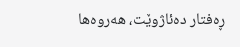ڕەفتار دەئاژوێت، هەروەها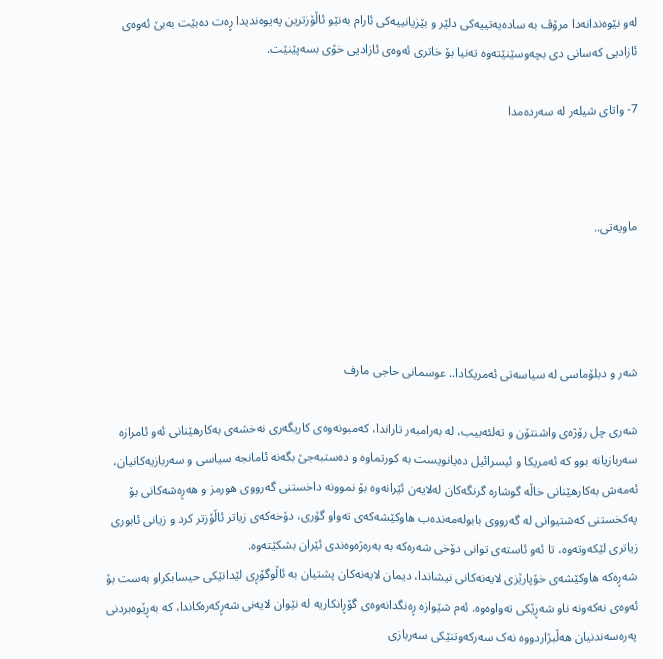لەو نێوەندانەدا مرۆڤ بە سادەیەتییەکی دلێر و بێزیانییەکی ئارام بەنێو ئاڵۆزترین پەیوەندیدا ڕەت دەبێت بەبێ ئەوەی ئازادیی کەسانی دی بچەوسێنێتەوە تەنیا بۆ خاتری ئەوەی ئازادیی خۆی بسەپێنێت.

7- واتای شیلەر لە سەردەمدا



ماویەتی..




شەر و دبلۆماسی لە سیاسەتی ئەمریکادا.. عوسمانی حاجی مارف

شەری چل رۆژەی واشنتۆن و تەلئەبیب، لە بەرامبەر تاراندا، کەمبونەوەی کاریگەری نەخشەی بەکارهێنانی ئەو ئامرازە سەربازیانە بوو کە ئەمریکا و ئیسرائیل دەیانویست بە کورتماوە و دەستبەجێ بگەنە ئامانجە سیاسی و سەربازیەکانیان، ئەمەش بەکارهێنانی خاڵە گوشارە گرنگەکان لەلایەن ئێرانەوە بۆ نموونە داخستنی گەرووی هورمز و هەڕەشەکانی بۆ پەکخستنی کەشتیوانی لە گەرووی بابولەمەندەب هاوکێشەکەی تەواو گۆری، دۆخەکەی زیاتر ئاڵۆزتر کرد و زیانی ئابوری زیاتری لێکەوتەوە، تا ئەو ئاستەی توانی دۆخی شەرەکە بە بەرەژەوەندی ئێران بشکێتەوە.
شەڕەکە هاوکێشەی خۆپارێزی لایەنەکانی نیشاندا، دیمان لایەنەکان پشتیان بە ئاڵوگۆڕی لێدانێکی حیسابکراو بەست بۆ ئەوەی نەکەونە ناو شەڕێکی تەواوەوە. ئەم شێوازە ڕەنگدانەوەی گۆڕانکاریە لە نێوان لایەنی شەڕکەرەکاندا، کە بەڕێوەبردنی پەرەسەندنیان هەڵبژاردووە نەک سەرکەوتنێکی سەربازی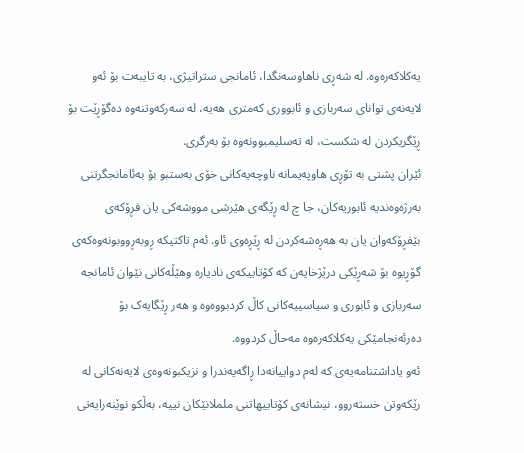یەکلاکەرەوە. لە شەڕی ناهاوسەنگدا، ئامانجی ستراتیژی، بە تایبەت بۆ ئەو لایەنەی توانای سەربازی و ئابووری کەمتری هەیە، لە سەرکەوتنەوە دەگۆڕێت بۆ ڕێگریکردن لە شکست، لە تەسلیمبوونەوە بۆ بەرگری.
ئێران پشتی بە تۆڕی هاوپەیمانە ناوچەیەکانی خۆی بەستبو بۆ بەئامانجگرتنی بەرژەوەندیە ئابوریەکان، جا چ لە ڕێگەی هێرشی مووشەکی یان فڕۆکەی بێفڕۆکەوان یان بە هەڕەشەکردن لە ڕێڕەوی ئاو. ئەم تاکتیکە ڕوبەڕووبونەوەکەی گۆڕیوە بۆ شەڕێکی درێژخایەن کە کۆتاییکەی نادیارە وهێڵەکانی نێوان ئامانجە سەربازی و ئابوری و سیاسییەکانی کاڵ کردبووەوە و هەر ڕێگایەک بۆ دەرئەنجامێکی یەکلاکەرەوە مەحاڵ کردووە.
ئەو یاداشتنامەیەی کە لەم دواییانەدا ڕاگەیەندرا و نزیکبونەوەی لایەنەکانی لە رێکەوتن خستەروو، نیشانەی کۆتاییهاتنی ململانێکان نییە، بەڵکو نوێنەرایەتی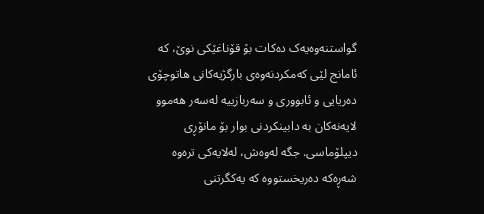گواستنەوەیەک دەکات بۆ قۆناغێکی نوێ، کە ئامانج لێی کەمکردنەوەی بارگژیەکانی هاتوچۆی دەریایی و ئابووری و سەربازییە لەسەر هەموو لایەنەکان بە دابینکردنی بوار بۆ مانۆڕی دیپلۆماسی. جگە لەوەش، لەلایەکی ترەوە شەڕەکە دەریخستووە کە یەکگرتنی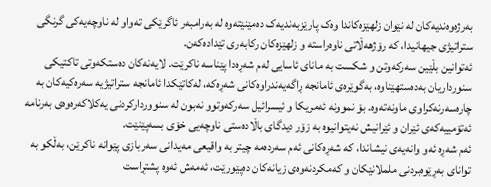بەرژەوەندیەکان لە نێوان زلهێزەکاندا وەک پارێزبەندیەک دەمێنێتەوە لە بەرامبەر ئاگرێکی تەواو لە ناوچەیەکی گرنگی ستراتیژی جیهانیدا، کە رۆژهەڵاتی ناوەراستە و زلهێزەکان رکابەری تێدادەکەن.
ئەتوانین بڵێین سەرکەوتن و شکست بە مانای ئاسایی لەم شەڕەدا پێناسە ناکرێت. لایەنەکان دەستکەوتی تاکتیکی سنورداریان بەدەستهێناوە، بەگوێرەی ئامانجە ڕاگەیەندراوەکانی شەڕەکە، لەکاتێکدا ئامانجە ستراتیژیە سەرەکیەکان بە چارەسەرنەکراوی ماونەتەوە. بۆ نموونە ئەمریکا و ئیسرائیل سەرکەوتوو نەبون لە سنووردارکردنی یەکلاکەرەوەی بەرنامە ئەتۆمییەکەی ئێران و ئێرانیش نەیتوانیوە بە زۆر دیدگای باڵادەستی ناوچەیی خۆی بسەپێنێت.
ئەم شەڕە ئەو وانەیەی نیشاندا، کە شەڕەکانی ئەم سەردەمە چیتر بە واقیعی مەیدانی سەربازی پێوانە ناکرێن، بەڵکو بە توانای بەڕێوەبردنی ململانێکان و کەمکردنەوەی زیانەکان دەپێورێت، ئەمەش ئەوە پشتڕاست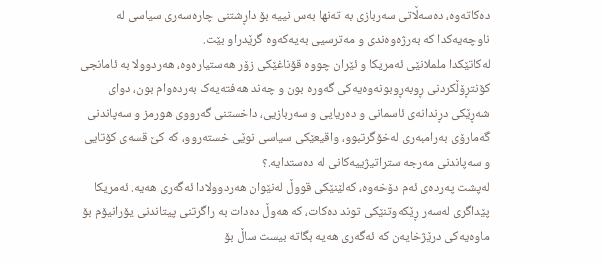دەکاتەوە، دەسەڵاتی سەربازی بە تەنها بەس نییە بۆ داڕشتنی چارەسەری سیاسی لە ناوچەیەکدا کە بەرژەوەندی و مەترسیی بەیەکەوە گرێدراو بێت.
لەکاتێکدا ململانێی ئەمریکا و ئێران چووە قۆناغێکی زۆر هەستیارەوە، هەردوولا بە ئامانجی کۆنتڕۆڵکردنی ڕوبەڕوبونەوەیەکی گەورە بون و چەند هەفتەیەک بەردەوام بون، دوای شەڕێکی دڕندانەی ئاسمانی و دەریایی و سەربازیی، داخستنی گەرووی هورمز و سەپاندنی گەمارۆی بەرامبەری لەخۆگرتبوو، واقیعێکی سیاسی نوێی خستەروو، کە کێ قسەی کۆتایی و سەپاندنی مەرجە ستراتیژییەکانی لە دەستدایە.؟
لەپشت پەردەی ئەم دۆخەوە، کەلێنێکی قووڵ لەنێوان هەردوولادا ئەگەری هەیە. ئەمریکا پێداگری لەسەر ڕێکەوتنێکی توند دەکات، کە هەوڵ دەدات بە راگرتنی پیتاندنی یۆرانیۆم بۆ ماوەیەکی درێژخایەن کە ئەگەری هەیە بگاتە بیست ساڵ بۆ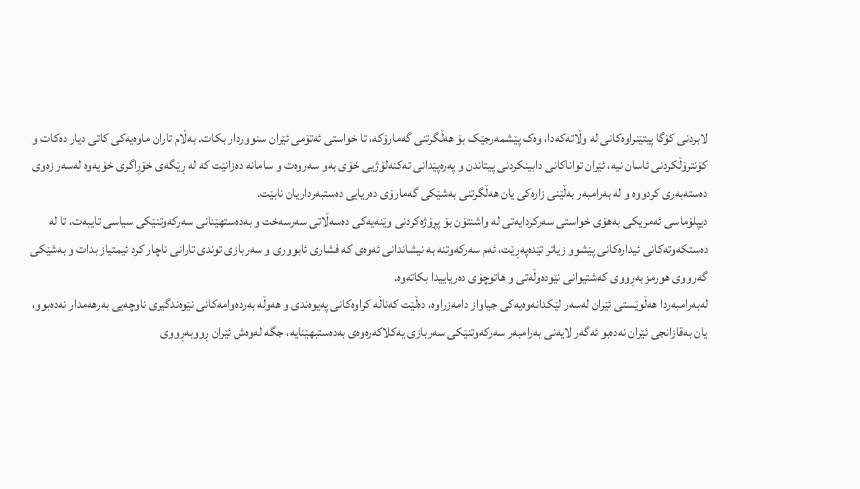لابردنی کۆگا پیتێنراوەکانی لە وڵاتەکەدا، وەک پێشمەرجێک بۆ هەڵگرتنی گەمارۆکە، تا خواستی ئەتۆمی ئێران سنووردار بکات. بەڵام تاران ماوەیەکی کاتی دیار دەکات و کۆنترۆڵکردنی ئاسان نیە، ئێران تواناکانی دابینکردنی پیتاندن و پەرەپێدانی تەکنەلۆژیی خۆی بەو سەروەت و سامانە دەزانێت کە لە ڕێگەی خۆڕاگری خۆیەوە لەسەر زەوی دەستەبەری کردووە و لە بەرامبەر بەڵێنی زارەکی یان هەڵگرتنی بەشێکی گەمارۆی دەریایی دەستبەرداریان نابێت.
دیپلۆماسی ئەمریکی بەهۆی خواستی سەرکردایەتی لە واشنتۆن بۆ پڕۆژەکردنی وێنەیەکی دەسەڵاتی سەرسەخت و بەدەستهێنانی سەرکەوتنێکی سیاسی تایبەت، تا لە دەستکەوتەکانی ئیدارەکانی پێشوو زیاتر تێدەپەڕێت، ئەم سەرکەوتنە بە نیشاندانی ئەوەی کە فشاری ئابووری و سەربازی توندی تارانی ناچار کرد ئیمتیاز بدات و بەشێکی گەرووی هورمز بەڕووی کەشتیوانی نێودەوڵەتی و هاتوچۆی دەریاییدا بکاتەوە.
لەبەرامبەردا هەڵوێستی ئێران لەسەر لێکدانەوەیەکی جیاواز دامەزراوە، دەڵێت کەناڵە کراوەکانی پەیوەندی و هەوڵە بەردەوامەکانی نێوەندگیری ناوچەیی بەرهەمدار نەدەبوو، یان بەقازانجی ئێران نەدەبو ئەگەر لایەنی بەرامبەر سەرکەوتنێکی سەربازی یەکلاکەرەوەی بەدەستبهێنایە، جگە لەوەش ئێران ڕووبەڕووی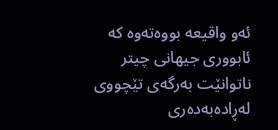ئەو واقیعە بووەتەوە کە ئابووری جیهانی چیتر ناتوانێت بەرگەی تێچووی لەڕادەبەدەری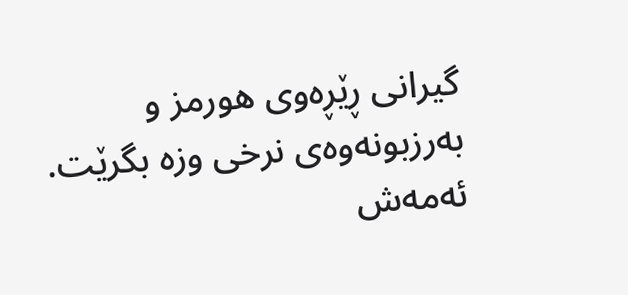گیرانی ڕێڕەوی هورمز و بەرزبونەوەی نرخی وزە بگرێت. ئەمەش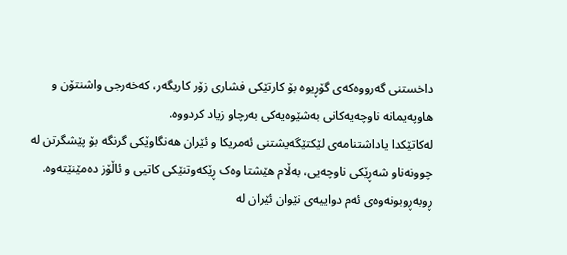داخستنی گەرووەکەی گۆڕیوە بۆ کارتێکی فشاری زۆر کاریگەر، کەخەرجی واشنتۆن و هاوپەیمانە ناوچەیەکانی بەشێوەیەکی بەرچاو زیاد کردووە.
لەکاتێکدا یاداشتنامەی لێکتێگەیشتنی ئەمریکا و ئێران هەنگاوێکی گرنگە بۆ پێشگرتن لە چوونەناو شەڕێکی ناوچەیی، بەڵام هێشتا وەک ڕێکەوتنێکی کاتیی و ئاڵۆز دەمێنێتەوە. ڕوبەڕوبونەوەی ئەم دواییەی نێوان ئێران لە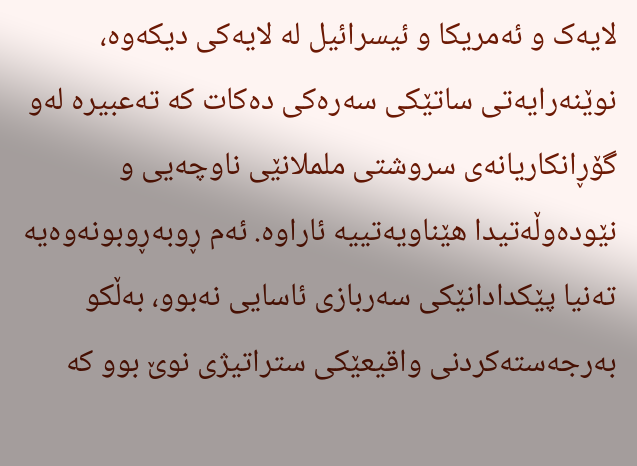لایەک و ئەمریکا و ئیسرائیل لە لایەکی دیکەوە، نوێنەرایەتی ساتێکی سەرەکی دەکات کە تەعبیرە لەو گۆڕانکاریانەی سروشتی ململانێی ناوچەیی و نێودەوڵەتیدا هێناویەتییە ئاراوە. ئەم ڕوبەڕوبونەوەیە تەنیا پێکدادانێکی سەربازی ئاسایی نەبوو، بەڵکو بەرجەستەکردنی واقیعێکی ستراتیژی نوێ بوو کە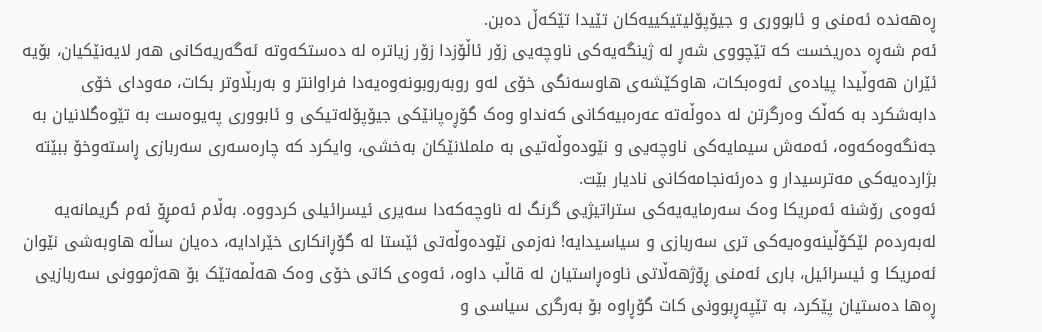ڕەهەندە ئەمنی و ئابووری و جیۆپۆلیتیکییەکان تێیدا تێکەڵ دەبن.
ئەم شەڕە دەریخست کە تێچووی شەڕ لە ژینگەیەکی ناوچەیی زۆر ئاڵۆزدا زۆر زیاترە لە دەستکەوتە ئەگەریەکانی هەر لایەنێکیان، بۆیە ئێران هەوڵیدا پیادەی ئەوەبکات، هاوکێشەی هاوسەنگی خۆی لەو روبەروبونەوەیەدا فراوانتر و بەربڵاوتر بکات، مەودای خۆی دابەشکرد بە کەڵک وەرگرتن لە دەوڵەتە عەرەبیەکانی کەنداو وەک گۆڕەپانێکی جیۆپۆلەتیکی و ئابووری پەیوەست بە تێوەگلانیان بە جەنگەوەکەوە، ئەمەش سیمایەکی ناوچەیی و نێودەوڵەتیی بە ململانێکان بەخشی، وایکرد کە چارەسەری سەربازی ڕاستەوخۆ ببێتە بژاردەیەکی مەترسیدار و دەرئەنجامەکانی نادیار بێت.
ئەوەی رۆشنە ئەمریکا وەک سەرمایەیەکی ستراتیژیی گرنگ لە ناوچەکەدا سەیری ئیسرائیلی کردووە. بەڵام ئەمڕۆ ئەم گریمانەیە لەبەردەم لێکۆڵینەوەیەکی تری سەربازی و سیاسیدایە! نەزمی نێودەوڵەتی ئێستا لە گۆڕانکاری خێرادایە، دەیان ساڵە هاوبەشی نێوان ئەمریکا و ئیسرائیل، باری ئەمنی ڕۆژهەڵاتی ناوەڕاستیان لە قاڵب داوە، ئەوەی کاتی خۆی وەک هەڵمەتێک بۆ هەژموونی سەربازیی ڕەها دەستیان پێکرد، بە تێپەڕبوونی کات گۆڕاوە بۆ بەرگری سیاسی و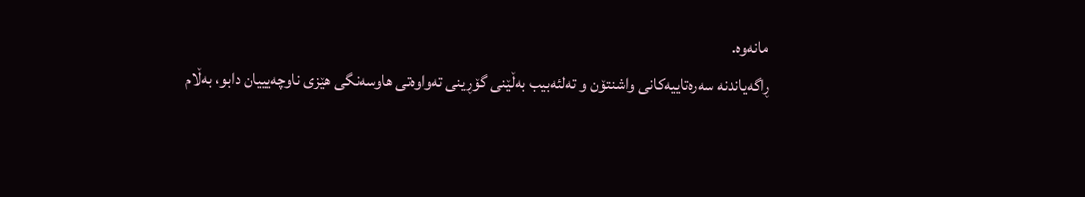مانەوە.
ڕاگەیاندنە سەرەتاییەکانی واشنتۆن و تەلئەبیب بەڵێنی گۆڕینی تەواوەتی هاوسەنگی هێزی ناوچەیییان دابو، بەڵام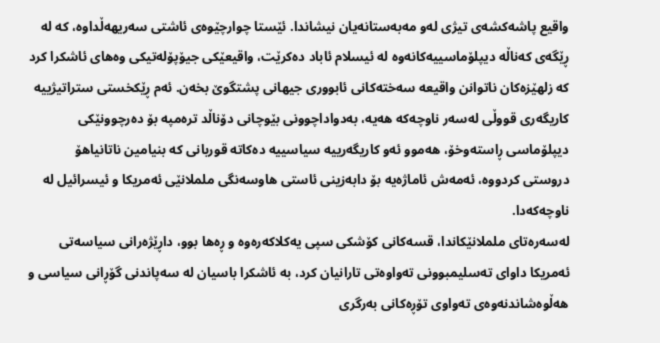واقیع پاشەکشەی تیژی لەو مەبەستانەیان نیشاندا. ئێستا چوارچێوەی ئاشتی سەریهەڵداوە، کە لە ڕێگەی کەناڵە دیپلۆماسییەکانەوە لە ئیسلام ئاباد دەکرێت، واقیعێکی جیۆپۆلەتیکی وەهای ئاشکرا کرد کە زلهێزەکان ناتوانن واقیعە سەختەکانی ئابووری جیهانی پشتگوێ بخەن. ئەم ڕێکخستی ستراتیژییە کاریگەری قووڵی لەسەر ناوچەکە هەیە، بەدواداچوونی بێوچانی دۆناڵد ترەمپە بۆ دەرچوونێکی دیپلۆماسی ڕاستەوخۆ، هەموو ئەو کاریگەرییە سیاسییە دەکاتە قوربانی کە بنیامین ناتانیاهۆ دروستی کردووە، ئەمەش ئاماژەیە بۆ دابەزینی ئاستی هاوسەنگی ململانێی ئەمریکا و ئیسرائیل لە ناوچەکەدا.
لەسەرەتای ململانێکاندا، قسەکانی کۆشکی سپی یەکلاکەرەوە و ڕەها بوو، داڕێژەرانی سیاسەتی ئەمریکا داوای تەسلیمبوونی تەواوەتی تارانیان کرد، بە ئاشکرا باسیان لە سەپاندنی گۆڕانی سیاسی و هەڵوەشاندنەوەی تەواوی تۆڕەکانی بەرگری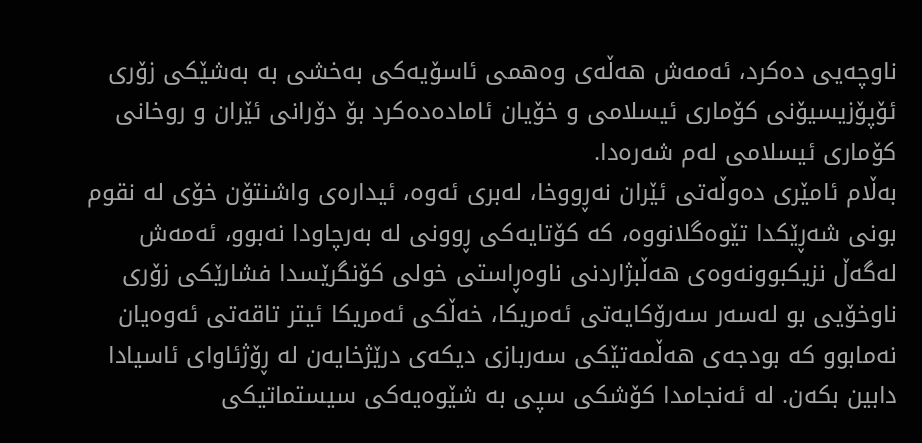ناوچەیی دەکرد، ئەمەش هەڵەی وەهمی ئاسۆیەکی بەخشی بە بەشێکی زۆری ئۆپۆزیسیۆنی کۆماری ئیسلامی و خۆیان ئامادەدەکرد بۆ دۆرانی ئێران و روخانی کۆماری ئیسلامی لەم شەرەدا.
بەڵام ئامێری دەوڵەتی ئێران نەڕووخا، لەبری ئەوە، ئیدارەی واشنتۆن خۆی لە نقوم بونی شەڕێکدا تێوەگلانووە، کە کۆتایەکی ڕوونی لە بەرچاودا نەبوو، ئەمەش لەگەڵ نزیکبوونەوەی هەڵبژاردنی ناوەڕاستی خولی کۆنگرێسدا فشارێکی زۆری ناوخۆیی بو لەسەر سەرۆکایەتی ئەمریکا، خەڵکی ئەمریکا ئیتر تاقەتی ئەوەیان نەمابوو کە بودجەی هەڵمەتێکی سەربازی دیکەی درێژخایەن لە ڕۆژئاوای ئاسیادا دابین بکەن. لە ئەنجامدا کۆشکی سپی بە شێوەیەکی سیستماتیکی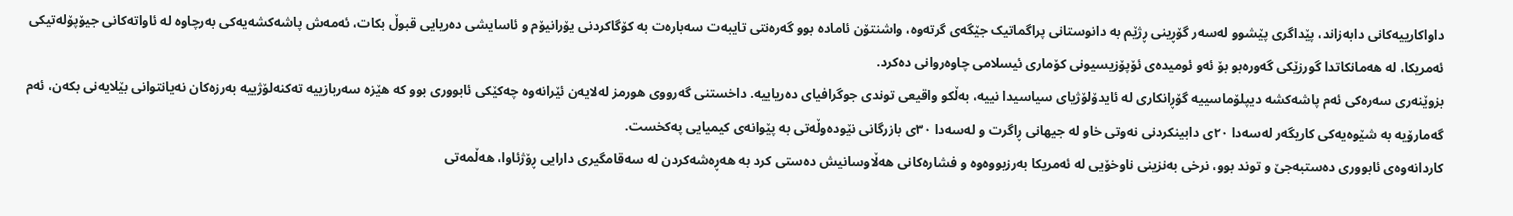داواکارییەکانی دابەزاند، پێداگری پێشوو لەسەر گۆڕینی ڕژێم بە دانوستانی پراگماتیک جێگەی گرتەوە، واشنتۆن ئامادە بوو گەرەنتی تایبەت سەبارەت بە کۆگاکردنی یۆرانیۆم و ئاسایشی دەریایی قبوڵ بکات، ئەمەش پاشەکشەیەکی بەرچاوە لە ئاواتەکانی جیۆپۆلەتیکی ئەمریکا، لە هەمانکاتدا گورزێکی گەورەبو بۆ ئەو ئومیدەی ئۆپۆزیسیونی کۆماری ئیسلامی چاوەروانی دەکرد.
بزوێنەری سەرەکی ئەم پاشەکشە دیپلۆماسییە گۆڕانکاری لە ئایدۆلۆژیای سیاسیدا نییە، بەڵکو واقیعی توندی جوگرافیای دەریاییە. داخستنی گەرووی هورمز لەلایەن ئێرانەوە چەکێکی ئابووری بوو کە هێزە سەربازییە تەکنەلۆژییە بەرزەکان نەیانتوانی بێلایەنی بکەن، ئەم گەمارۆیە بە شێوەیەکی کاریگەر لەسەدا ٢٠ی دابینکردنی نەوتی خاو لە جیهانی ڕاگرت و لەسەدا ٣٠ی بازرگانی نێودەوڵەتی بە پێوانەی کیمیایی پەکخست.
کاردانەوەی ئابووری دەستبەجێ و توند بوو، نرخی بەنزینی ناوخۆیی لە ئەمریکا بەرزبووەوە و فشارەکانی هەڵاوسانیش دەستی کرد بە هەڕەشەکردن لە سەقامگیری دارایی ڕۆژئاوا، هەڵمەتی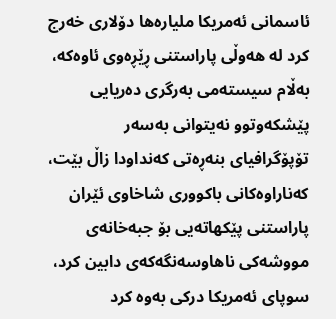ئاسمانی ئەمریکا ملیارەها دۆلاری خەرج کرد لە هەوڵی پاراستنی ڕێڕەوی ئاوەکە، بەڵام سیستەمی بەرگری دەریایی پێشکەوتوو نەیتوانی بەسەر تۆپۆگرافیای بنەڕەتی کەنداودا زاڵ بێت، کەناراوەکانی باکووری شاخاوی ئێران پاراستنی پێکهاتەیی بۆ جبەخانەی مووشەکی ناهاوسەنگەکەی دابین کرد، سوپای ئەمریکا درکی بەوە کرد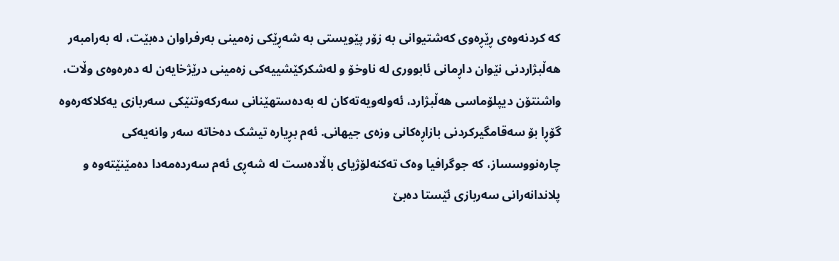کە کردنەوەی ڕێڕەوی کەشتیوانی بە زۆر پێویستی بە شەڕێکی زەمینی بەرفراوان دەبێت، لە بەرامبەر هەڵبژاردنی نێوان داڕمانی ئابووری لە ناوخۆ و لەشکرکێشییەکی زەمینی درێژخایەن لە دەرەوەی وڵات، واشنتۆن دیپلۆماسی هەڵبژارد، ئەولەویەتەکان لە بەدەستهێنانی سەرکەوتنێکی سەربازی یەکلاکەرەوە گۆڕا بۆ سەقامگیرکردنی بازاڕەکانی وزەی جیهانی. ئەم بڕیارە تیشک دەخاتە سەر وانەیەکی چارەنووسساز، کە جوگرافیا وەک تەکنەلۆژیای باڵادەست لە شەڕی ئەم سەردەمەدا دەمێنێتەوە و پلاندانەرانی سەربازی ئێستا دەبێ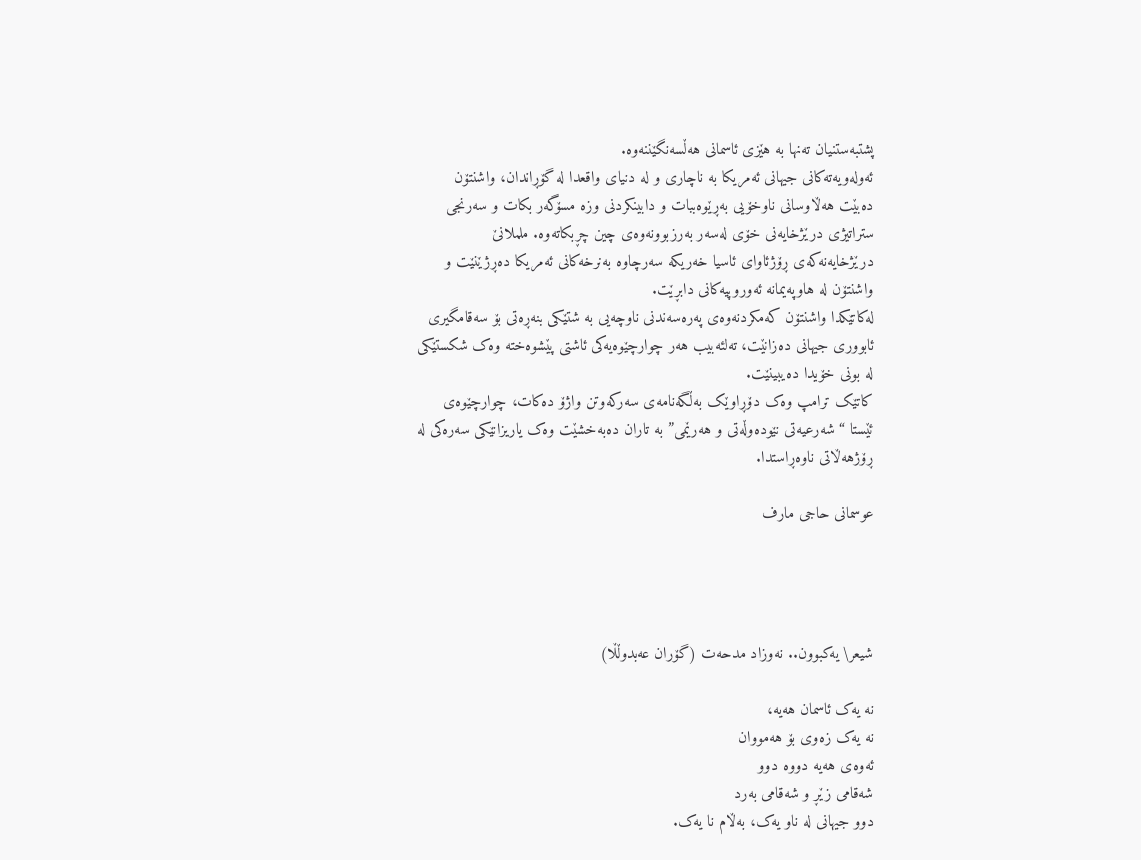پشتبەستنیان تەنها بە هێزی ئاسمانی هەڵسەنگێننەوە.
ئەولەویەتەکانی جیهانی ئەمریکا بە ناچاری و لە دنیای واقعدا لە گۆڕاندان، واشنتۆن دەبێت هەڵاوسانی ناوخۆیی بەڕێوەببات و دابینکردنی وزە مسۆگەر بکات و سەرنجی ستراتیژی درێژخایەنی خۆی لەسەر بەرزبوونەوەی چین چڕبکاتەوە. ململانێ درێژخایەنەکەی ڕۆژئاوای ئاسیا خەریکە سەرچاوە بەنرخەکانی ئەمریکا دەڕژێنێت و واشنتۆن لە هاوپەیمانە ئەوروپیەکانی دابڕێت.
لەکاتێکدا واشنتۆن کەمکردنەوەی پەرەسەندنی ناوچەیی بە شتێکی بنەڕەتی بۆ سەقامگیری ئابووری جیهانی دەزانێت، تەلئەبیب هەر چوارچێوەیەکی ئاشتی پێشوەختە وەک شکستێکی لە بونی خۆیدا دەیبینێت.
کاتێک ترامپ وەک دۆڕاوێک بەڵگەنامەی سەرکەوتن واژۆ دەکات، چوارچێوەى ئێستا “شەرعیەتى نێودەوڵەتى و هەرێمى” بە تاران دەبەخشێت وەک یاریزانێکى سەرەکى لە ڕۆژهەڵاتی ناوەڕاستدا.

عوسمانی حاجی مارف




شیعر\ یەکبوون.. نەوزاد مدحەت (گۆران عەبدوڵڵا)

نە یەک ئاسمان هەیە،
نە یەک زەوی بۆ هەمووان
ئەوەی هەیە دووە دوو
شەقامی زێڕ و شەقامی بەرد
دوو جیهانی لە ناو یەک، بەڵام نا یەک.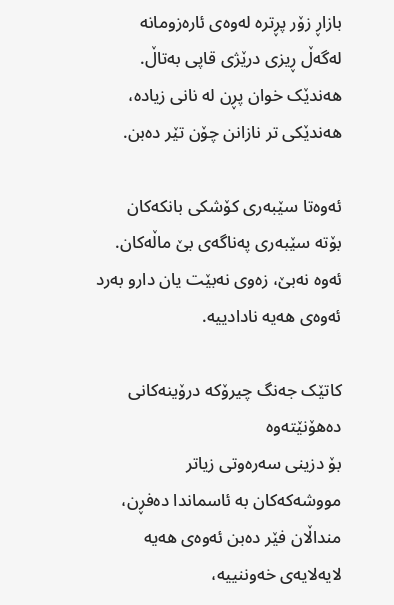بازاڕ زۆر پڕترە لەوەی ئارەزومانە
لەگەڵ ڕیزی درێژی قاپی بەتاڵ.
هەندێک خوان پڕن لە نانی زیادە،
هەندێکی تر نازانن چۆن تێر دەبن.

ئەوەتا سێبەری کۆشکی بانکەکان
بۆتە سێبەری پەناگەی بێ ماڵەکان.
ئەوە نەبێ، زەوی نەبێت یان دارو بەرد
ئەوەی هەیە نادادییە.

کاتێک جەنگ چیرۆکە درۆینەکانی دەهۆنێتەوە
بۆ دزینی سەرەوتی زیاتر
مووشەکەکان بە ئاسماندا دەفڕن،
منداڵان فێر دەبن ئەوەی هەیە
لایەلایەی خەوننییە،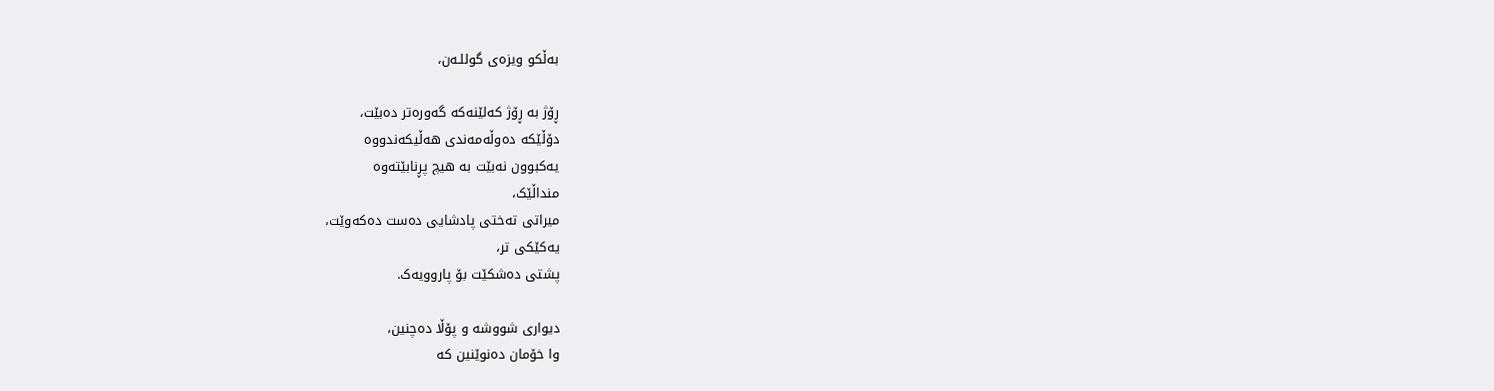بەڵکو ویزەی گوللـەن،

ڕۆژ بە ڕۆژ کەلێنەکە گەورەتر دەبێت،
دۆڵێکە دەوڵەمەندی هەڵیکەندووە
یەکبوون نەبێت بە هیچ پڕنابێتەوە
منداڵێک،
میراتی تەختی پادشایی دەست دەکەوێت،
یەکێکی تر،
پشتی دەشکێت بۆ پاروویەک.

دیواری شووشە و پۆڵا دەچنین،
وا خۆمان دەنوێنین کە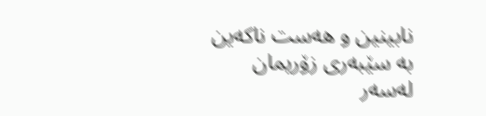نابینین و هەست ناکەین
بە سێبەری زۆریمان
لەسەر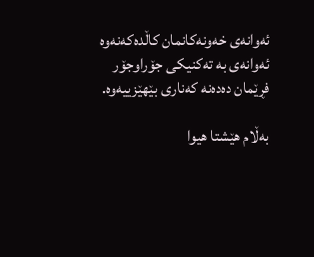ئەوانەی خەونەکانمان کاڵدەکەنەوە
ئەوانەی بە تەکنیکی جۆراوجۆر
فڕێمان دەدەنە کەناری بێهێزییەوە.

بەڵام هێشتا هیوا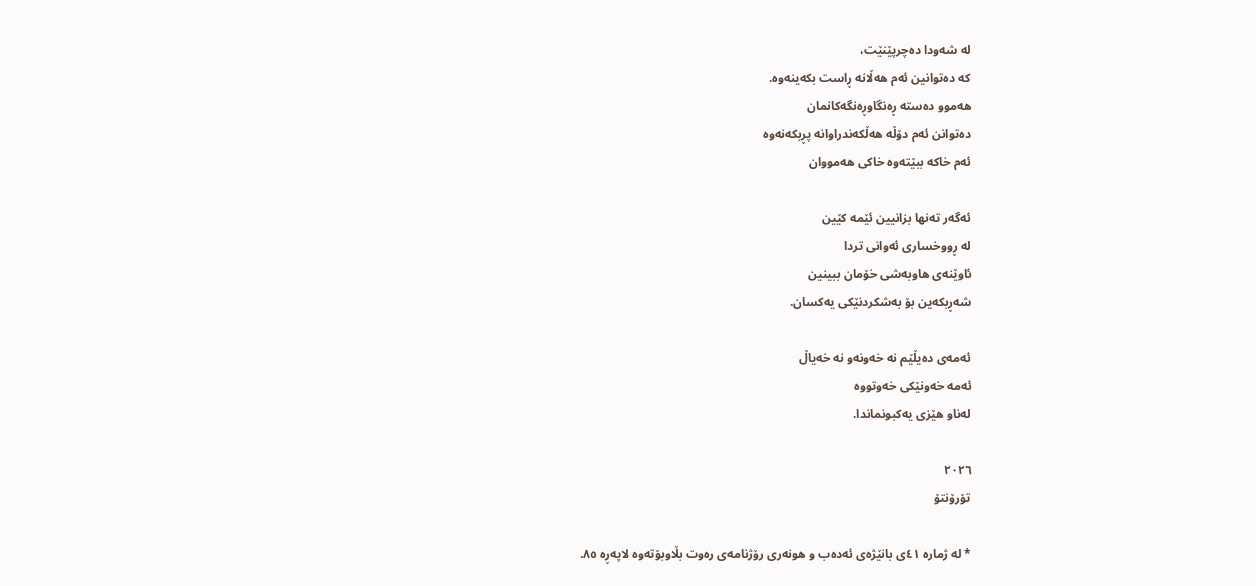لە شەودا دەچرپێنێت،
کە دەتوانین ئەم هەڵانە ڕاست بکەینەوە.
هەموو دەستە ڕەنگاوڕەنگەکانمان
دەتوانن ئەم دۆڵە هەڵکەندراوانە پڕبکەنەوە
ئەم خاکە ببێتەوە خاکی هەمووان

ئەگەر تەنها بزانیین ئێمە کێین
لە ڕووخساری ئەوانی تردا
ئاوێنەی هاوبەشی خۆمان ببینین
شەڕبکەین بۆ بەشکردنێکی یەکسان.

ئەمەی دەیڵێم نە خەونەو نە خەیاڵ
ئەمە خەونێکی خەوتووە
لەناو هێزی یەکبونماندا.

٢٠٢٦
تۆرۆنتۆ

* لە ژمارە ٤١ی بانێژەی ئەدەب و هونەری رۆژنامەی رەوت بڵاوبۆتەوە لاپەڕە ٨٥.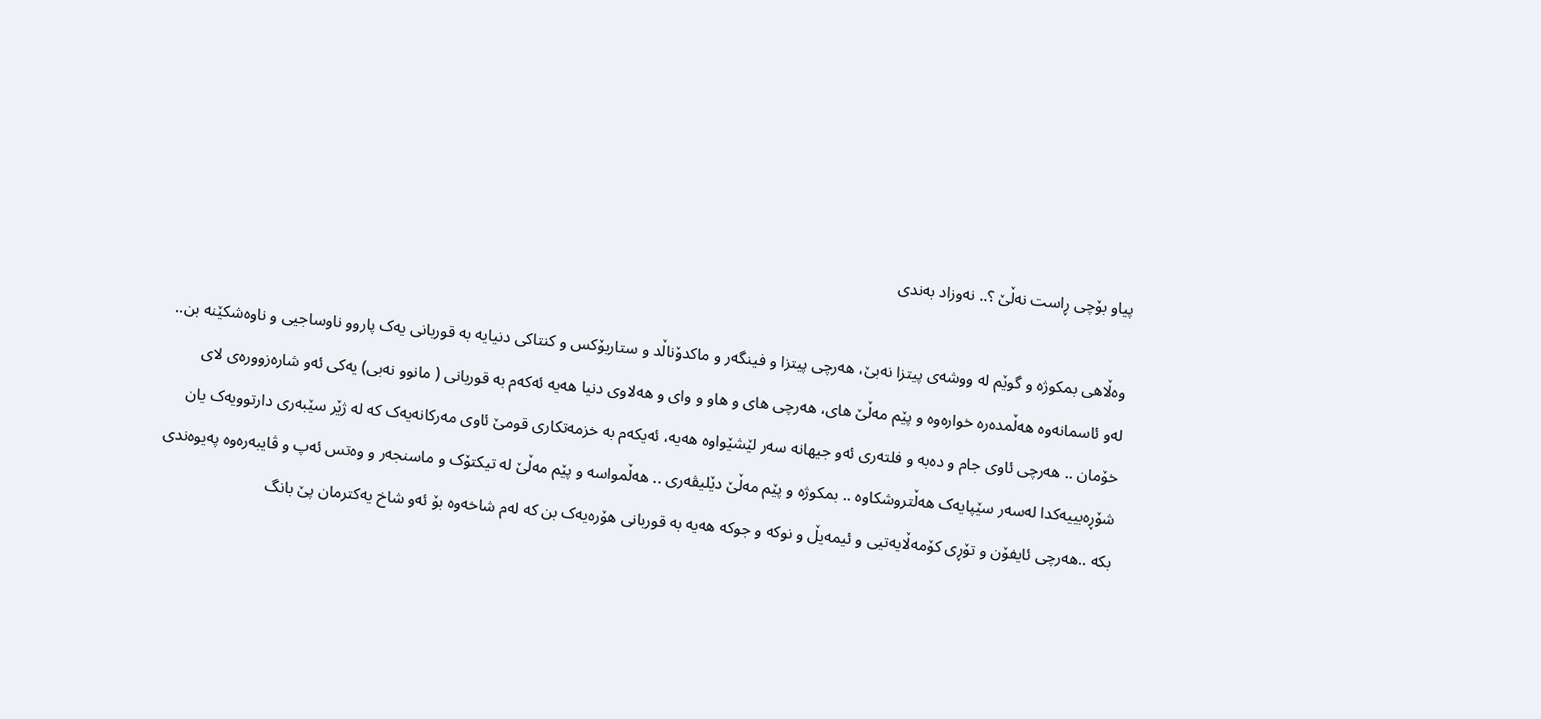پیاو بۆچی ڕاست نەڵێ ؟.. نەوزاد بەندی

وەڵاهی بمکوژە و گوێم لە ووشەی پیتزا نەبێ، هەرچی پیتزا و فینگەر و ماکدۆناڵد و ستاربۆکس و کنتاکی دنیایه بە قوربانی یەک پاروو ناوساجیی و ناوەشکێنە بن.. لەو ئاسمانەوە هەڵمدەره خوارەوە و پێم مەڵێ های، هەرچی های و هاو و وای و هەلاوی دنیا هەیە ئەکەم بە قوربانی ( مانوو نەبی) یەکی ئەو شارەزوورەی لای خۆمان .. هەرچی ئاوی جام و دەبە و فلتەری ئەو جیهانە سەر لێشێواوە هەیە، ئەیکەم بە خزمەتکاری قومێ ئاوی مەرکانەیەک کە لە ژێر سێبەری دارتوویەک یان شۆڕەبییەکدا لەسەر سێپایەک هەڵتروشکاوە .. بمکوژە و پێم مەڵێ دێلیڤەری .. هەڵمواسە و پێم مەڵێ لە تیکتۆک و ماسنجەر و وەتس ئەپ و ڤایبەرەوە پەیوەندی بکە ..هەرچی ئایفۆن و تۆڕی کۆمەڵایەتیی و ئیمەیڵ و نوکە و جوکە هەیە بە قوربانی هۆرەیەک بن کە لەم شاخەوە بۆ ئەو شاخ یەکترمان پێ بانگ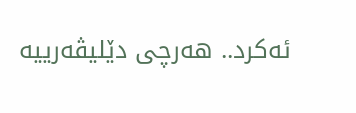ئەکرد.. هەرچی دێلیڤەرییە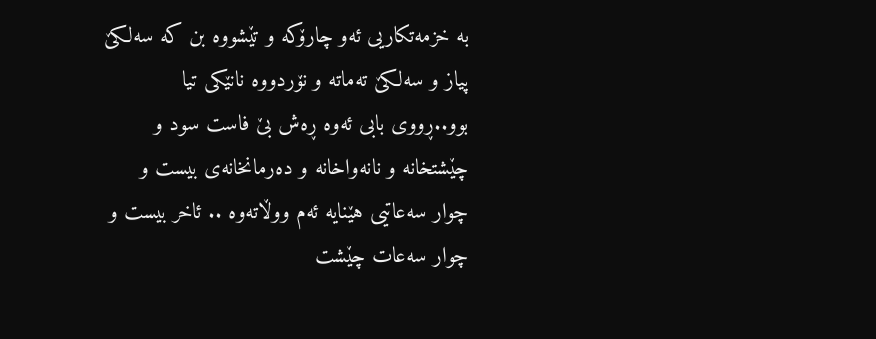بە خزمەتکاریی ئەو چارۆکە و تێشووە بن کە سەلکێ پیاز و سەلکێ تەماتە و نۆردووە نانێکی تیا بوو..ڕووی بابی ئەوە ڕەش بێ فاست سود و چێشتخانە و نانەواخانە و دەرمانخانەی بیست و چوار سەعاتیی هێنایە ئەم ووڵاتەوە .. ئاخر بیست و چوار سەعات چێشت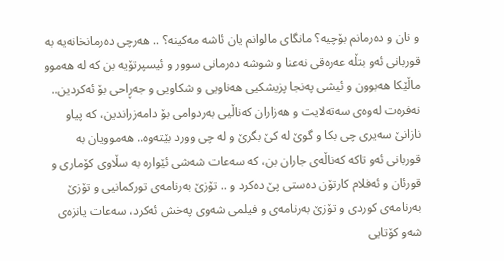و نان و دەرمانم بۆچیە؟ مانگای مالوانم یان ئاشە مەکینە؟ .. هەرچی دەرمانخانەیە بە قوربانی ئەو بتڵە عەرەقی نەعنا و شوشە دەرمانی سوور و ئیسپرتۆیە بن کە لە هەموو ماڵێکا هەبوون و ئیشی پەنجا پزیشکیی هەناویی و شکاویی و جەڕاحی بۆ ئەکردین..
نەفرەت لەوەی سەتەلایت و هەزاران کەناڵیی بەردوامی بۆ دامەزراندین، کە پیاو نازانێ سەیری چی بکا و گوێ لە کێ بگرێ و لە چی وورد بێتەوە.. هەموویان بە قوربانی ئەو تاکە کەناڵەی جاران بن، کە سەعات شەشی ئێوارە بە سڵاوی کۆماری و قورئان و ئەفلام کارتۆن دەستی پێ دەکرد و .. تۆزێ بەرنامەی تورکمانیی و تۆزێ بەرنامەی کوردی و تۆزێ بەرنامەی و فیلمی شەوی پەخش ئەکرد، سەعات یانزەی شەو کۆتایی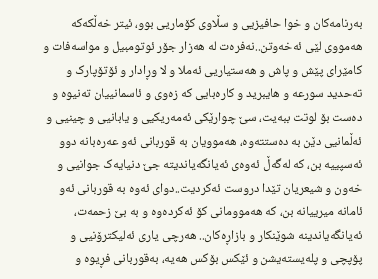بەرنامەکان و خوا حافیزیی و سڵاوی کۆماریی بوو، ئیتر خەڵکەکە هەمووی لێی ئەخەوتن..نەفرەت لە هەزار جۆر ئوتومبیل و مواسەفات و کامێرای پێش و پاش و هەستیاریی ئەملا و لا وڕادار و ئۆتۆپارک و تەحدید سورعە و هایبرید و کارەبایی کە زەوی و ئاسمانییان تەنیوە و دەست بۆ لوتت ببەیت، سێ چوارێکی ئەمەریکیی و یابانیی و چینیی و ئەڵمانیی دێن بە دەستتەوە، هەموویان بە قوربانی ئەو عەرەبانە دوو ئەسپییە بن، کە لەگەڵ ئەوەی ئەیانگەیاندیتە جێ دنیایەک جوانیی و خەون و شیعریان تێدا دروست ئەکردیت..دوای ئەوە بە قوربانی ئەو ئامانە میرییانە بن، کە هەموومانی کۆ ئەکردەوە و بە بێ زحمەت، ئەیانگەیاندینە شوێنکار و بازاڕەکان.. هەرچی یاری ئەلیکترۆنیی و پۆپچی و پلەیستەیشن و ئێکس بۆکس هەیه، بەقوربانی فڕیوە و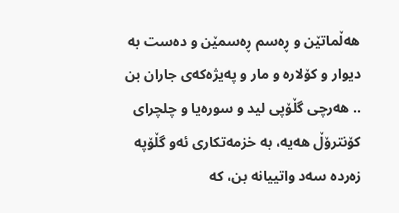هەڵماتێن و ڕەسم ڕەسمێن و دەست بە دیوار و کۆلارە و مار و پەیژەکەی جاران بن .. هەرچی گڵۆپی لید و سورەیا و چلچرای کۆنترۆڵ هەیە، بە خزمەتکاری ئەو گڵۆپە زەردە سەد واتییانە بن، کە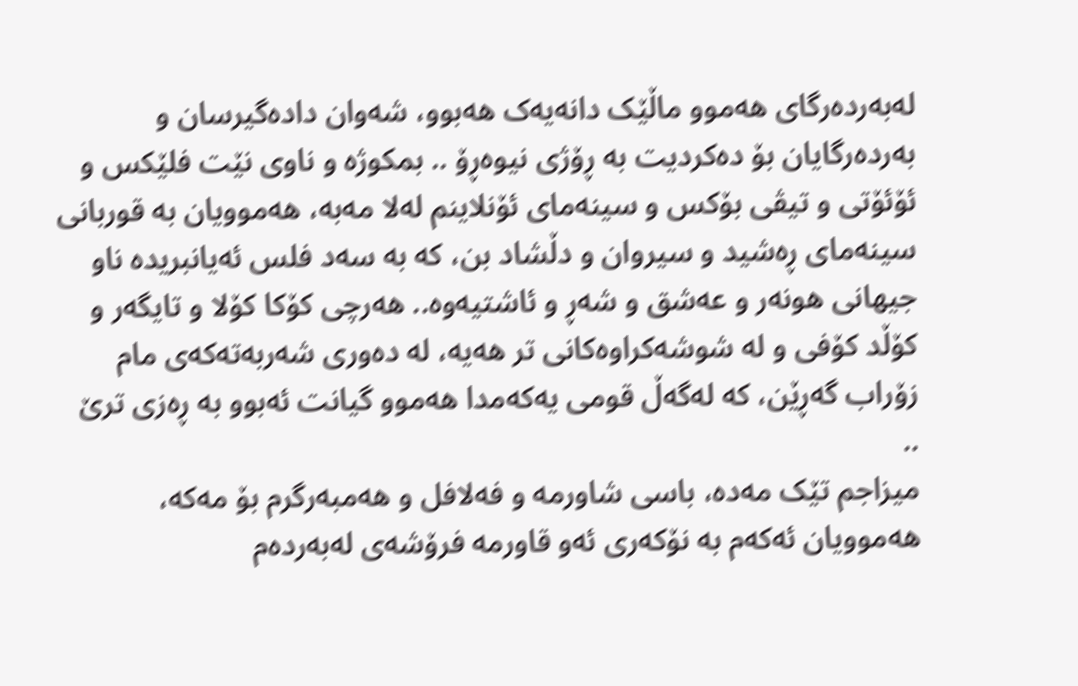لەبەردەرگای هەموو ماڵێک دانەیەک هەبوو، شەوان دادەگیرسان و بەردەرگایان بۆ دەکردیت بە ڕۆژی نیوەڕۆ .. بمکوژە و ناوی نێت فلێکس و ئۆئۆتی و تیڤی بۆکس و سینەمای ئۆنلاینم لەلا مەبە، هەموویان بە قوربانی سینەمای ڕەشید و سیروان و دڵشاد بن، کە بە سەد فلس ئەیانبریده ناو جیهانی هونەر و عەشق و شەڕ و ئاشتیەوە.. هەرچی کۆکا کۆلا و تایگەر و کۆڵد کۆفی و لە شوشەکراوەکانی تر هەیە، لە دەوری شەربەتەکەی مام زۆراب گەڕێن، کە لەگەڵ قومی یەکەمدا هەموو گیانت ئەبوو بە ڕەزی ترێ ..
میزاجم تێک مەدە، باسی شاورمە و فەلافل و هەمبەرگرم بۆ مەکە، هەموویان ئەکەم بە نۆکەری ئەو قاورمە فرۆشەی لەبەردەم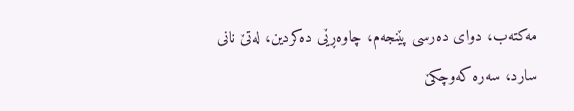مەکتەب، دوای دەرسی پێنجەم، چاوەڕێی دەکردین، لەتێ نانی سارد، سەرە کەوچکێ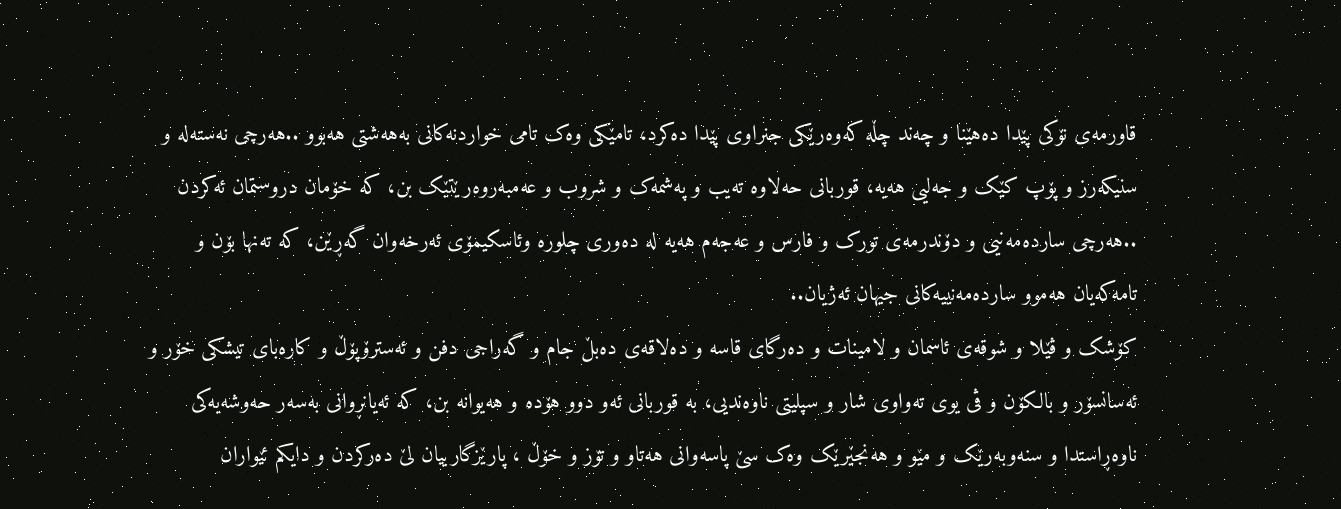قاورمەی نۆکی پێدا دەهێنا و چەند چڵە کەوەرێکی جنراوی پێدا دەکرد، تامێکی وەک تامی خواردنەکانی بەهەشتی هەبوو ..هەرچی نەستەلە و سنیکەرز و پۆپ کێک و جەلیی هەیە، قوربانی حەلاوە تەیب و پەشمەک و شروب و عەمبەروەرێتێک بن، کە خۆمان دروستمان ئەکردن ..هەرچی ساردەمەنیی و دۆندرمەی تورک و فارس و عەجەم هەیە لە دەوری چلورە وئاسکیمۆی ئەرخەوان گەڕێن، کە تەنها بۆن و تامەکەیان هەموو ساردەمەنییەکانی جیهان ئەژیان..
کۆشک و ڤێلا و شوقەی ئاسمان و لامینات و دەرگای قاسە و دەلاقەی دەبڵ جام و گەراجی دفن و ئەسترۆپۆڵ و کارەبای تیشکی خۆر و ئەسانسۆر و بالکۆن و ڤی یوی تەواوی شار و سپلیتی ناوەندیی، بە قوربانی ئەو دوو هۆدە و هەیوانە بن، کە ئەیانڕوانی بەسەر حەوشەیەکی ناوەڕاستدا و سنەوبەرێک و مێو و هەنجێرێک وەک سێ پاسەوانی هەتاو و تۆز و خۆڵ ، پارێزگارییان لێ دەرکردن و دایکم ئێواران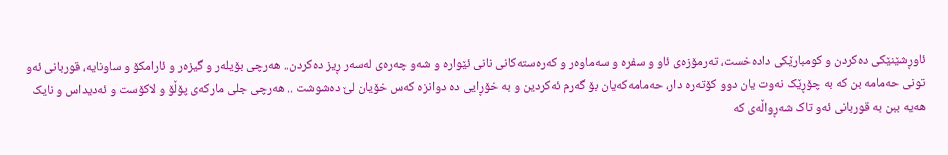ئاوڕشێنێکی دەکردن و کومبارێکی دادەخست، تەرمۆزەی ئاو و سفرە و سەماوەر و کەرەستەکانی نانی ئێوارە و شەو چەرەی لەسەر ڕیز دەکردن.. هەرچی بۆیلەر و گیزەر و ئارامکۆ و ساونایه، قوربانی ئەو تونی حەمامە بن کە بە چۆڕێک نەوت یان دوو کۆتەرە دار، حەمامەکەیان بۆ گەرم ئەکردین و بە خۆڕایی دە دوانزە کەس خۆیان لێ دەشوشت .. هەرچی جلی مارکەی پۆڵۆ و لاکۆست و ئەدیداس و نایک هەیە ببن بە قوربانی ئەو تاک شەڕواڵەی کە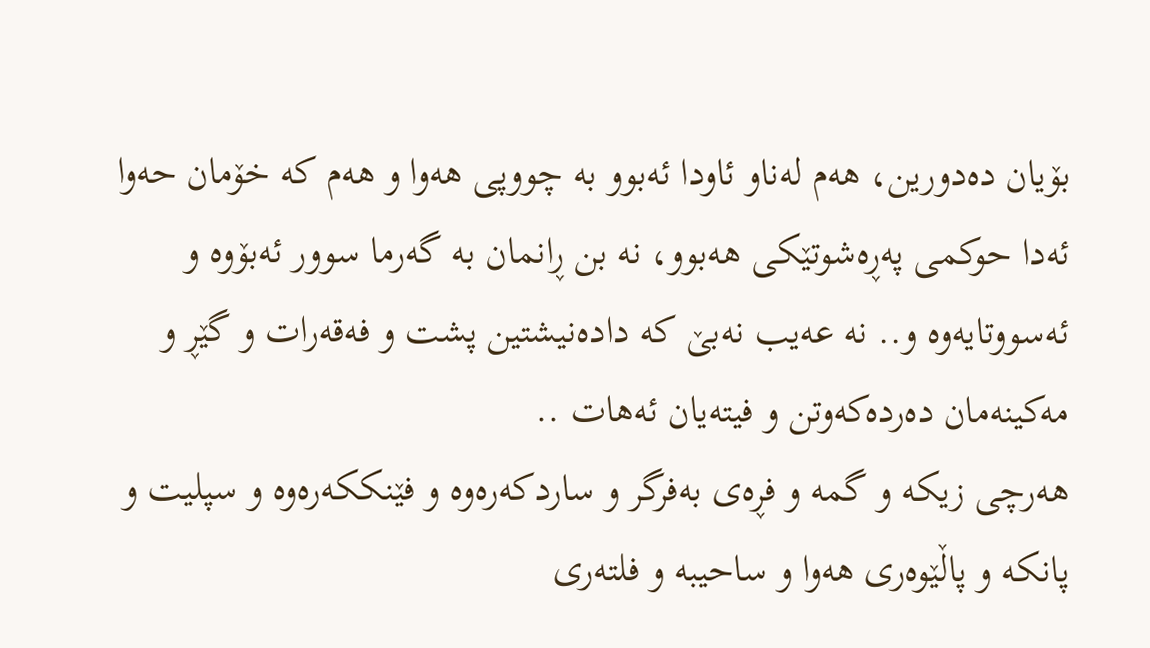بۆیان دەدورین، هەم لەناو ئاودا ئەبوو بە چووپی هەوا و هەم کە خۆمان حەوا ئەدا حوکمی پەڕەشوتێکی هەبوو، نە بن ڕانمان بە گەرما سوور ئەبۆوە و ئەسووتایەوە و.. نە عەیب نەبێ کە دادەنیشتین پشت و فەقەرات و گێڕ و مەکینەمان دەردەکەوتن و فیتەیان ئەهات ..
هەرچی زیکە و گمە و فڕەی بەفرگر و ساردکەرەوە و فێنککەرەوە و سپلیت و پانکە و پاڵێوەری هەوا و ساحیبە و فلتەری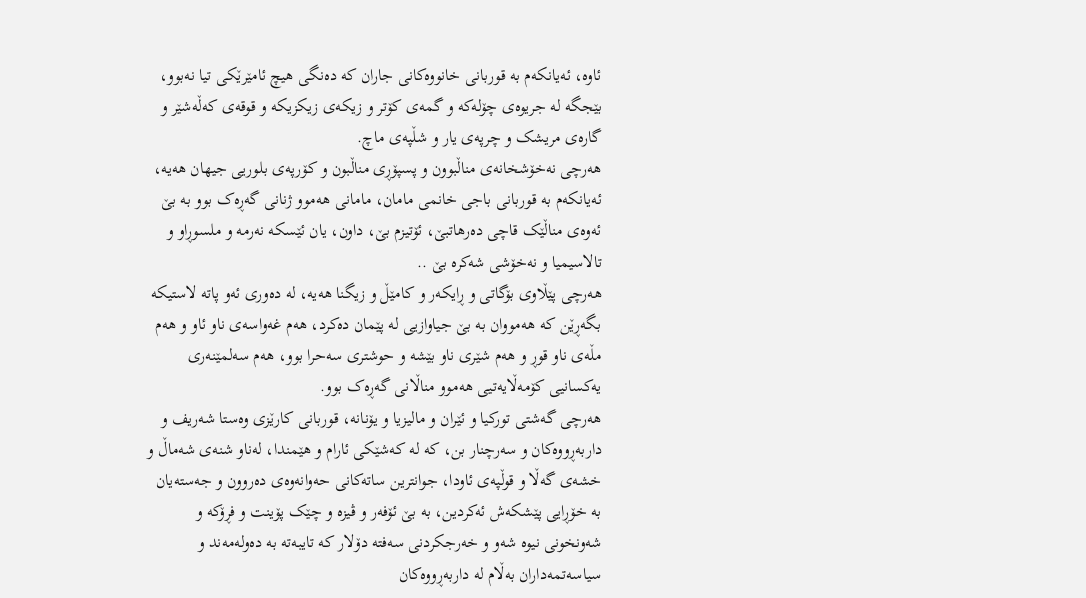ئاوە، ئەیانکەم بە قوربانی خانووەکانی جاران کە دەنگی هیچ ئامێرێکی تیا نەبوو، بێجگە لە جریوەی چۆلەکە و گمەی کۆتر و زیکەی زیکزیکە و قوقەی کەڵەشێر و گارەی مریشک و چرپەی یار و شڵپەی ماچ.
هەرچی نەخۆشخانەی مناڵبوون و پسپۆڕی مناڵبون و کۆرپەی بلوریی جیهان هەیە، ئەیانکەم به قوربانی باجی خانمی مامان، مامانی هەموو ژنانی گەڕەک بوو بە بێ ئەوەی مناڵێک قاچی دەرهاتبێ، ئۆتیزم بێ، داون، یان ئێسکە نەرمە و ملسوڕاو و تالاسیمیا و نەخۆشی شەکرە بێ ..
هەرچی پێڵاوی بۆگاتی و ڕایکەر و کامێڵ و زیگنا هەیە، لە دەوری ئەو پاتە لاستیکە بگەڕێن کە هەمووان بە بێ جیاوازیی لە پێمان دەکرد، هەم غەواسەی ناو ئاو و هەم مڵەی ناو قوڕ و هەم شێری ناو بێشە و حوشتری سەحرا بوو، هەم سەلمێنەری یەکسانیی کۆمەڵایەتیی هەموو مناڵانی گەڕەک بوو.
هەرچی گەشتی تورکیا و ئێران و مالیزیا و یۆنانە، قوربانی کارێزی وەستا شەریف و داربەڕووەکان و سەرچنار بن، کە لە کەشێکی ئارام و هێمندا، لەناو شنەی شەماڵ و خشەی گەڵا و قوڵپەی ئاودا، جوانترین ساتەکانی حەوانەوەی دەروون و جەستەیان بە خۆڕایی پێشکەش ئەکردین، بە بێ ئۆفەر و ڤیزە و چێک پۆینت و فڕۆکە و شەونخونی نیوە شەو و خەرجکردنی سەفتە دۆلار کە تایبەتە بە دەولەمەند و سیاسەتمەداران بەڵام لە داربەڕووەکان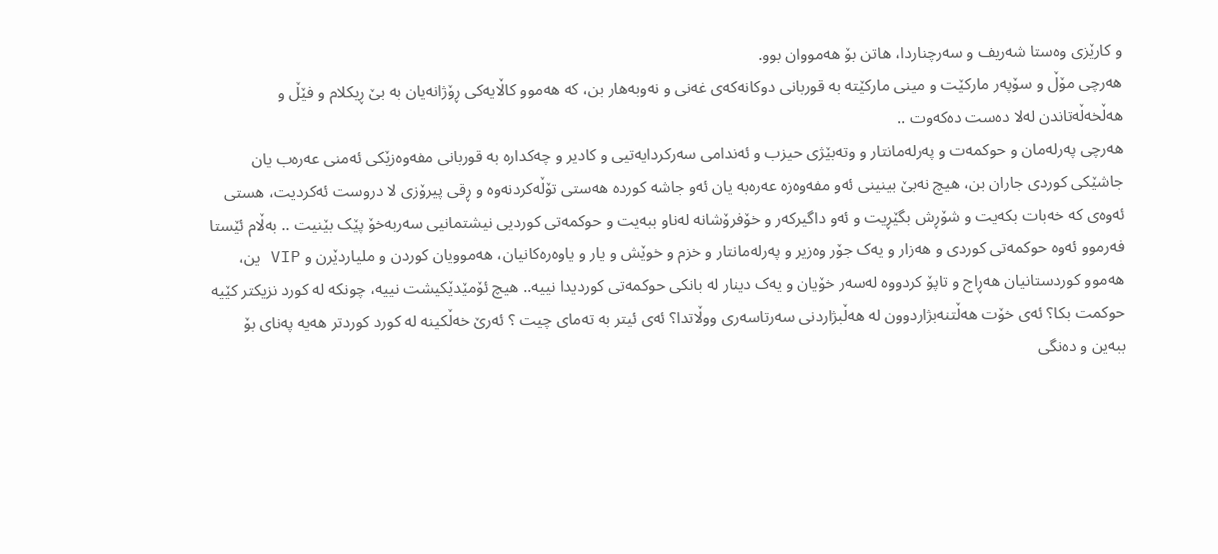و کارێزی وەستا شەریف و سەرچناردا، هاتن بۆ هەمووان بوو.
هەرچی مۆڵ و سۆپەر مارکێت و مینی مارکێتە بە قوربانی دوکانەکەی غەنی و نەوبەهار بن، کە هەموو کاڵایەکی ڕۆژانەیان بە بێ ڕیکلام و فێڵ و هەڵخەڵەتاندن لەلا دەست دەکەوت ..
هەرچی پەرلەمان و حوکمەت و پەرلەمانتار و وتەبێژی حیزب و ئەندامی سەرکردایەتیی و کادیر و چەکدارە بە قوربانی مفەوەزێکی ئەمنی عەرەب یان جاشێکی کوردی جاران بن، هیچ نەبێ بینینی ئەو مفەوەزە عەرەبە یان ئەو جاشە کوردە هەستی تۆڵەکردنەوە و ڕقی پیرۆزی لا دروست ئەکردیت، هستی ئەوەی کە خەبات بکەیت و شۆڕش بگێڕیت و ئەو داگیرکەر و خۆفرۆشانە لەناو ببەیت و حوکمەتی کوردیی نیشتمانیی سەربەخۆ پێک بێنیت .. بەڵام ئێستا فەرموو ئەوە حوکمەتی کوردی و هەزار و یەک جۆر وەزیر و پەرلەمانتار و خزم و خوێش و یار و یاوەرەکانیان، هەموویان کوردن و ملیاردێرن و VIP ین، هەموو کوردستانیان هەڕاج و تاپۆ کردووە لەسەر خۆیان و یەک دینار له بانکی حوکمەتی کوردیدا نییە.. هیچ ئۆمێدێکیشت نییە، چونکە لە کورد نزیکتر کێیە حوکمت بکا؟ ئەی خۆت هەڵتنەبژاردوون لە هەڵبژاردنی سەرتاسەری ووڵاتدا؟ ئەی ئیتر بە تەمای چیت ؟ ئەرێ خەڵکینە لە کورد کوردتر هەیە پەنای بۆ ببەین و دەنگی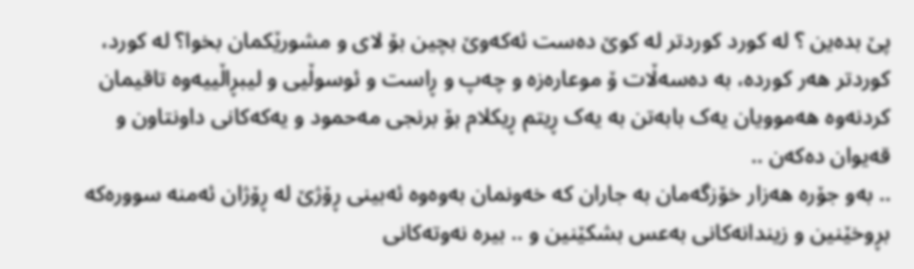پێ بدەین ؟ لە کورد کوردتر لە کوێ دەست ئەکەوێ بچین بۆ لای و مشورێکمان بخوا؟ لە کورد، کوردتر هەر کوردە، به دەسەڵات ۆ موعارەزە و چەپ و ڕاست و ئوسوڵیی و لیبڕاڵییەوە تاقیمان کردنەوە هەموویان یەک بابەتن بە یەک ڕیتم ڕیکلام بۆ برنجی مەحمود و یەکەکانی داونتاون و قەیوان دەکەن ..
.. بەو جۆرە هەزار خۆزگەمان بە جاران کە خەونمان بەوەوە ئەبینی ڕۆژێ لە ڕۆژان ئەمنە سوورەکە بڕوخێنین و زیندانەکانی بەعس بشکێنین و .. بیرە نەوتەکانی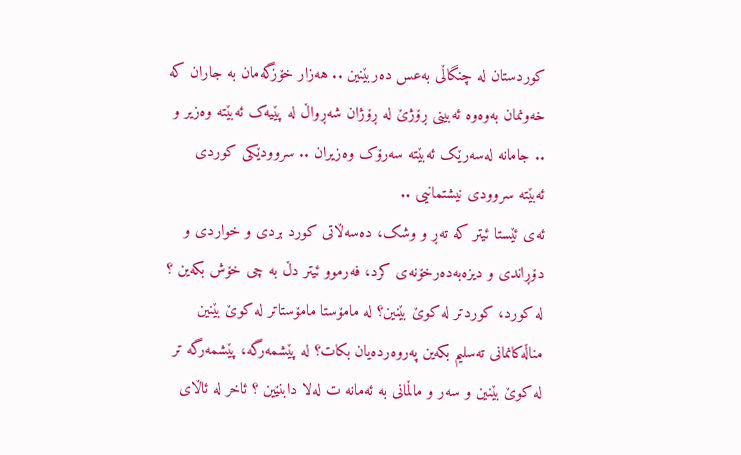کوردستان لە چنگاڵی بەعس دەربێنین .. هەزار خۆزگەمان بە جاران کە خەونمان بەوەوە ئەبینی ڕۆژێ لە ڕۆژان شەڕواڵ لە پێیەک ئەبێتە وەزیر و .. جامانە لەسەرێک ئەبێتە سەرۆک وەزیران .. سروودێکی کوردی ئەبێتە سروودی نیشتمانیی ..
ئەی ئێستا ئیتر کە تەڕ و وشک، دەسەڵاتی کورد بردی و خواردی و دۆڕاندی و دیزەبەدەرخۆنەی کرد، فەرموو ئیتر دڵ بە چی خۆش بکەین ؟ له کورد، کوردتر لە کوێ بێنین؟ لە مامۆستا مامۆستاتر لە کوێ بێنین مناڵەکانمانی تەسلیم بکەین پەروەردەیان بکات؟ لە پێشمەرگە، پێشمەرگە تر لە کوێ بێنین و سەر و ماڵمانی بە ئەمانە ت لەلا دابنێین ؟ ئاخر لە ئاڵای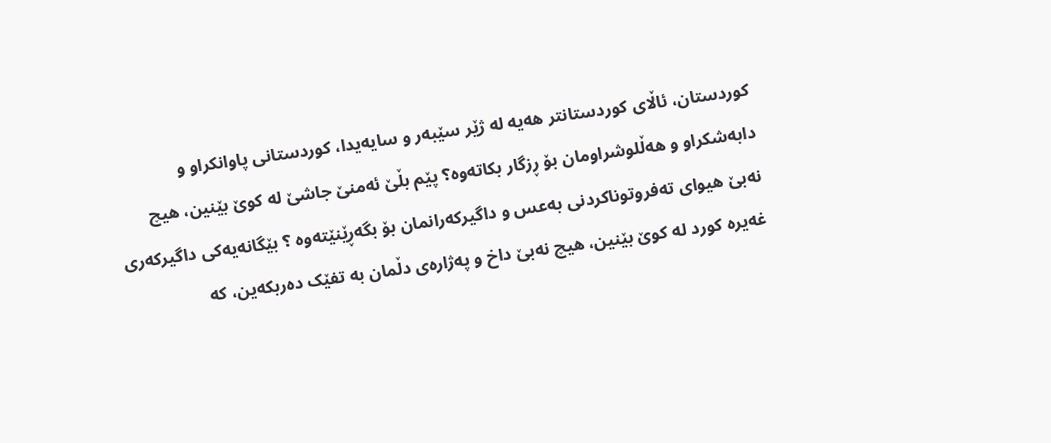کوردستان، ئاڵای کوردستانتر هەیە لە ژێر سێبەر و سایەیدا، کوردستانی پاوانکراو و دابەشکراو و هەڵلوشراومان بۆ ڕزگار بکاتەوە؟ پێم بڵێ ئەمنێ جاشێ لە کوێ بێنین، هیچ نەبێ هیوای تەفروتوناکردنی بەعس و داگیرکەرانمان بۆ بگەڕێنێتەوە ؟ بێگانەیەکی داگیرکەری غەیرە کورد لە کوێ بێنین، هیچ نەبێ داخ و پەژارەی دڵمان بە تفێک دەربکەین، کە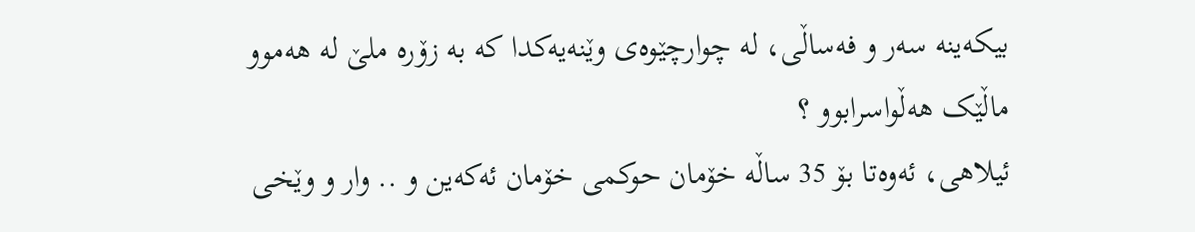بیکەینە سەر و فەساڵی، لە چوارچێوەی وێنەیەکدا کە بە زۆرە ملێ لە هەموو ماڵێک هەڵواسرابوو ؟
ئیلاهی، ئەوەتا بۆ 35 ساڵە خۆمان حوکمی خۆمان ئەکەین و .. وار و وێخی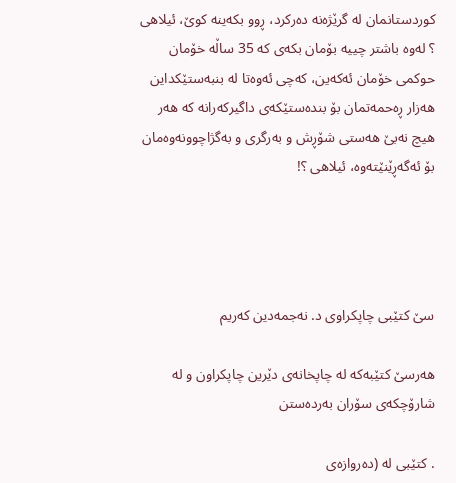کوردستانمان لە گرێژەنە دەرکرد، ڕوو بکەینە کوێ، ئیلاهی ؟ لەوە باشتر چییە بۆمان بکەی کە 35 ساڵە خۆمان حوکمی خۆمان ئەکەین، کەچی ئەوەتا لە بنبەستێکداین هەزار ڕەحمەتمان بۆ بندەستێکەی داگیرکەرانە کە هەر هیچ نەبێ هەستی شۆڕش و بەرگری و بەگژاچوونەوەمان بۆ ئەگەڕێنێتەوە، ئیلاهی ؟!




سێ کتێبی چاپکراوی د. نەجمەدین کەریم

هەرسێ کتێبەکە لە چاپخانەی دێرین چاپکراون و لە شارۆچکەی سۆران بەردەستن

. کتێبی لە (دەروازەی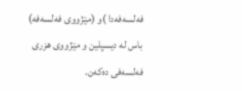فەلسەفەدا )و (مێژووی فەلسەفە) باس لە دیسپلین و مێژووی هزری فەلسەفی دەکەن.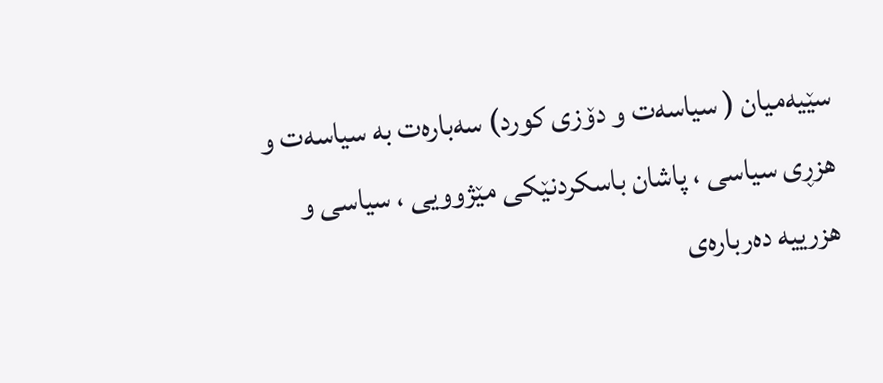سێیەمیان ( سیاسەت و دۆزی کورد) سەبارەت بە سیاسەت و هزڕی سیاسی ، پاشان باسکردنێکی مێژوویی ، سیاسی و هزرییە دەربارەی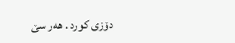دۆزی کورد . هەر سێ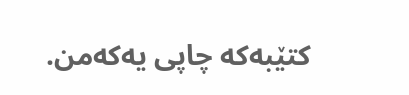کتێبەکە چاپی یەکەمن.